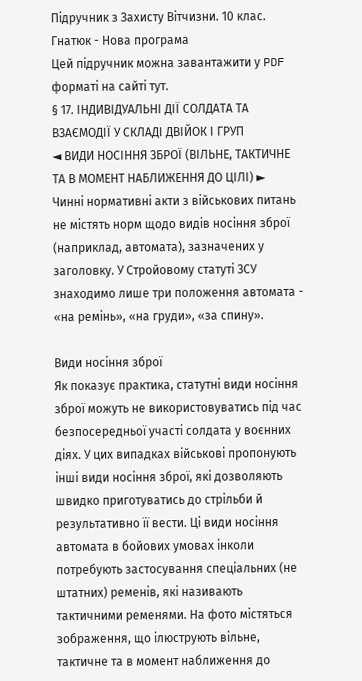Підручник з Захисту Вітчизни. 10 клас. Гнатюк - Нова програма
Цей підручник можна завантажити у PDF форматі на сайті тут.
§ 17. ІНДИВІДУАЛЬНІ ДІЇ СОЛДАТА ТА ВЗАЄМОДІЇ У СКЛАДІ ДВІЙОК І ГРУП
◄ ВИДИ НОСІННЯ ЗБРОЇ (ВІЛЬНЕ, ТАКТИЧНЕ ТА В МОМЕНТ НАБЛИЖЕННЯ ДО ЦІЛІ) ►
Чинні нормативні акти з військових питань не містять норм щодо видів носіння зброї (наприклад, автомата), зазначених у заголовку. У Стройовому статуті ЗСУ знаходимо лише три положення автомата - «на ремінь», «на груди», «за спину».

Види носіння зброї
Як показує практика, статутні види носіння зброї можуть не використовуватись під час безпосередньої участі солдата у воєнних діях. У цих випадках військові пропонують інші види носіння зброї, які дозволяють швидко приготуватись до стрільби й результативно її вести. Ці види носіння автомата в бойових умовах інколи потребують застосування спеціальних (не штатних) ременів, які називають тактичними ременями. На фото містяться зображення, що ілюструють вільне, тактичне та в момент наближення до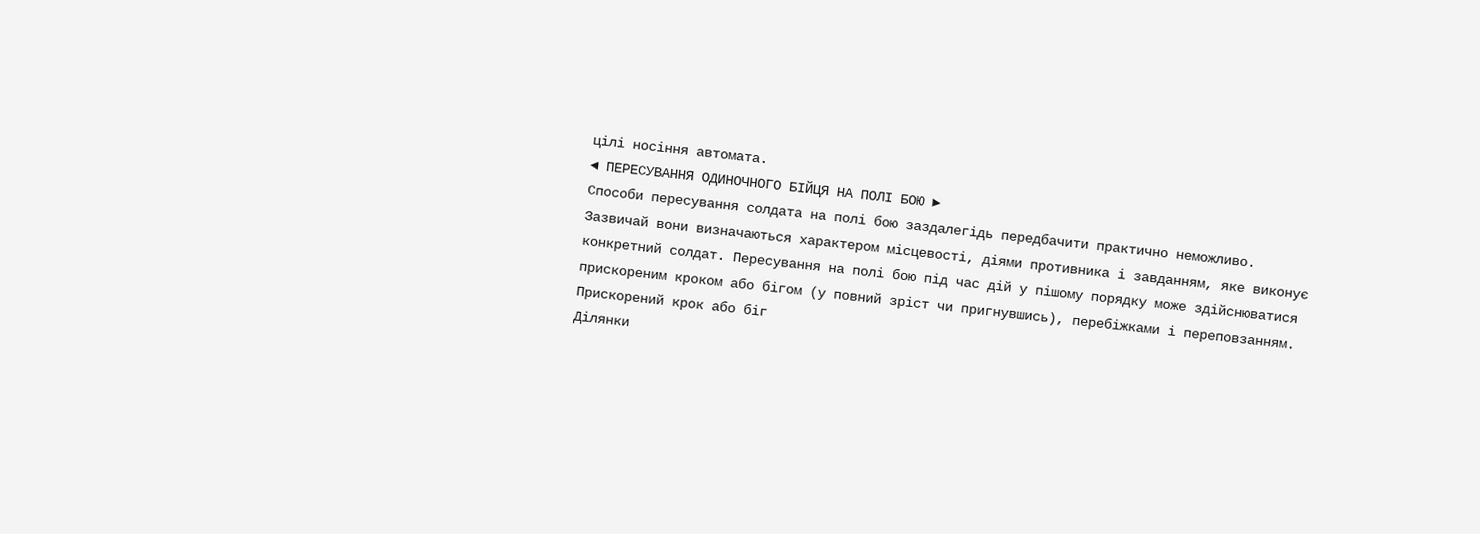цілі носіння автомата.
◄ ПЕРЕСУВАННЯ ОДИНОЧНОГО БІЙЦЯ НА ПОЛІ БОЮ ►
Способи пересування солдата на полі бою заздалегідь передбачити практично неможливо. Зазвичай вони визначаються характером місцевості, діями противника і завданням, яке виконує конкретний солдат. Пересування на полі бою під час дій у пішому порядку може здійснюватися прискореним кроком або бігом (у повний зріст чи пригнувшись), перебіжками і переповзанням.
Прискорений крок або біг
Ділянки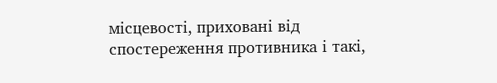місцевості, приховані від спостереження противника і такі,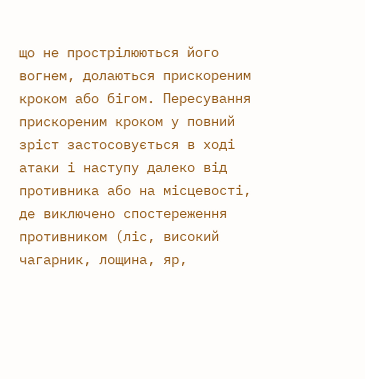що не прострілюються його вогнем, долаються прискореним кроком або бігом. Пересування прискореним кроком у повний зріст застосовується в ході атаки і наступу далеко від противника або на місцевості, де виключено спостереження противником (ліс, високий чагарник, лощина, яр,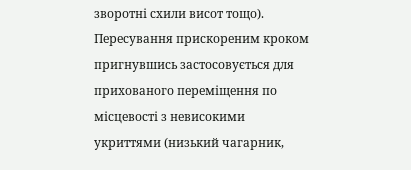зворотні схили висот тощо). Пересування прискореним кроком пригнувшись застосовується для прихованого переміщення по місцевості з невисокими укриттями (низький чагарник,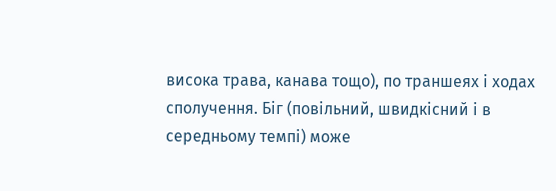висока трава, канава тощо), по траншеях і ходах сполучення. Біг (повільний, швидкісний і в середньому темпі) може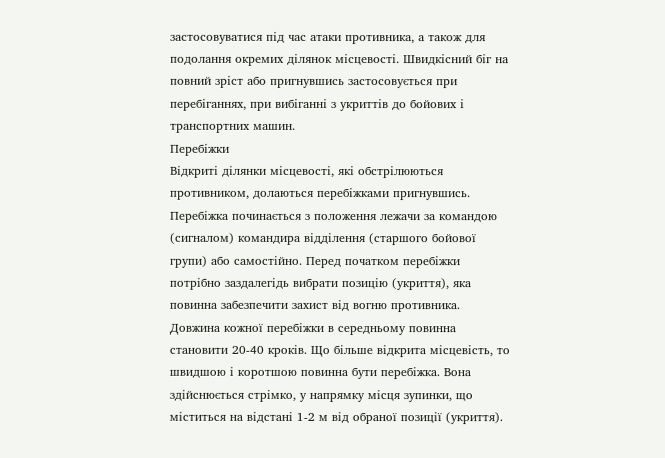застосовуватися під час атаки противника, а також для подолання окремих ділянок місцевості. Швидкісний біг на повний зріст або пригнувшись застосовується при перебіганнях, при вибіганні з укриттів до бойових і транспортних машин.
Перебіжки
Відкриті ділянки місцевості, які обстрілюються противником, долаються перебіжками пригнувшись. Перебіжка починається з положення лежачи за командою (сигналом) командира відділення (старшого бойової групи) або самостійно. Перед початком перебіжки потрібно заздалегідь вибрати позицію (укриття), яка повинна забезпечити захист від вогню противника. Довжина кожної перебіжки в середньому повинна становити 20-40 кроків. Що більше відкрита місцевість, то швидшою і коротшою повинна бути перебіжка. Вона здійснюється стрімко, у напрямку місця зупинки, що міститься на відстані 1-2 м від обраної позиції (укриття).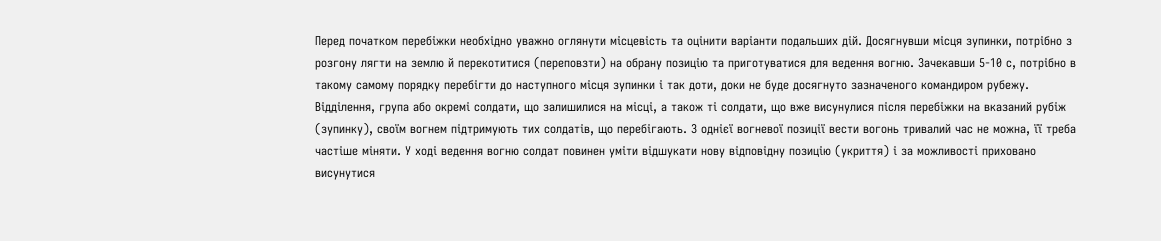Перед початком перебіжки необхідно уважно оглянути місцевість та оцінити варіанти подальших дій. Досягнувши місця зупинки, потрібно з розгону лягти на землю й перекотитися (переповзти) на обрану позицію та приготуватися для ведення вогню. Зачекавши 5-10 с, потрібно в такому самому порядку перебігти до наступного місця зупинки і так доти, доки не буде досягнуто зазначеного командиром рубежу. Відділення, група або окремі солдати, що залишилися на місці, а також ті солдати, що вже висунулися після перебіжки на вказаний рубіж (зупинку), своїм вогнем підтримують тих солдатів, що перебігають. З однієї вогневої позиції вести вогонь тривалий час не можна, її треба частіше міняти. У ході ведення вогню солдат повинен уміти відшукати нову відповідну позицію (укриття) і за можливості приховано висунутися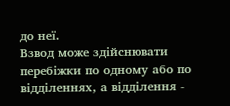до неї.
Взвод може здійснювати перебіжки по одному або по відділеннях, а відділення -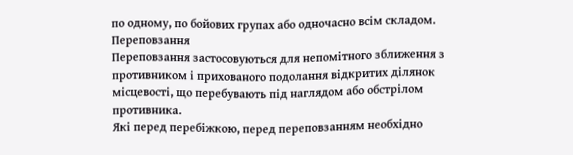по одному, по бойових групах або одночасно всім складом.
Переповзання
Переповзання застосовуються для непомітного зближення з противником і прихованого подолання відкритих ділянок місцевості, що перебувають під наглядом або обстрілом противника.
Які перед перебіжкою, перед переповзанням необхідно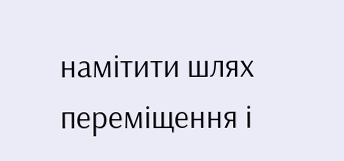намітити шлях переміщення і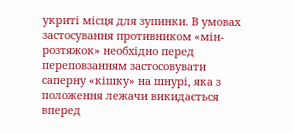укриті місця для зупинки. В умовах застосування противником «мін-розтяжок» необхідно перед переповзанням застосовувати саперну «кішку» на шнурі, яка з положення лежачи викидається вперед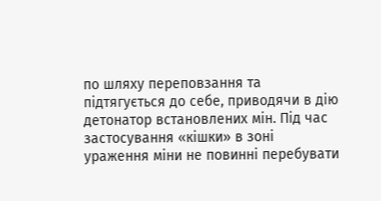по шляху переповзання та підтягується до себе, приводячи в дію детонатор встановлених мін. Під час застосування «кішки» в зоні ураження міни не повинні перебувати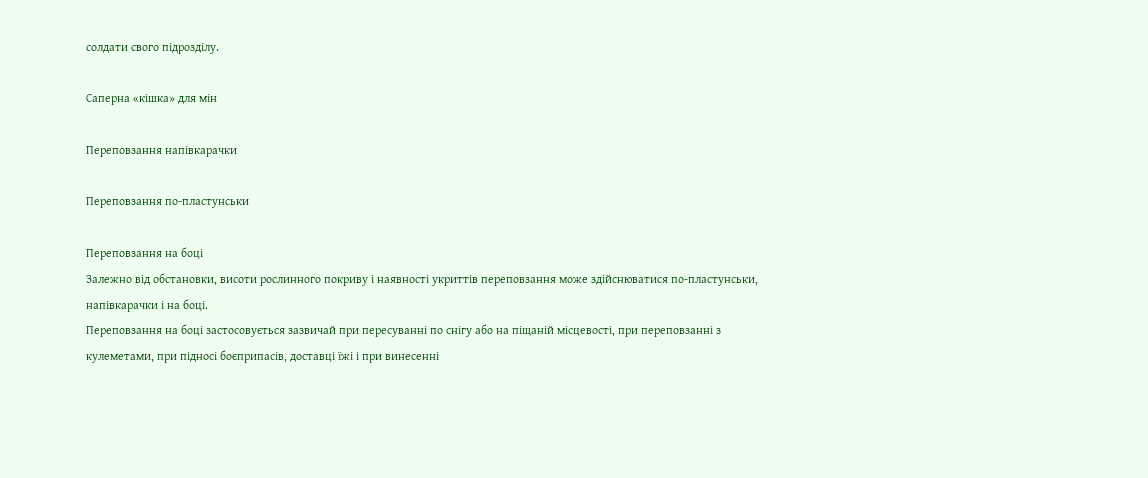солдати свого підрозділу.

Саперна «кішка» для мін

Переповзання напівкарачки

Переповзання по-пластунськи

Переповзання на боці
Залежно від обстановки, висоти рослинного покриву і наявності укриттів переповзання може здійснюватися по-пластунськи, напівкарачки і на боці.
Переповзання на боці застосовується зазвичай при пересуванні по снігу або на піщаній місцевості, при переповзанні з кулеметами, при підносі боєприпасів, доставці їжі і при винесенні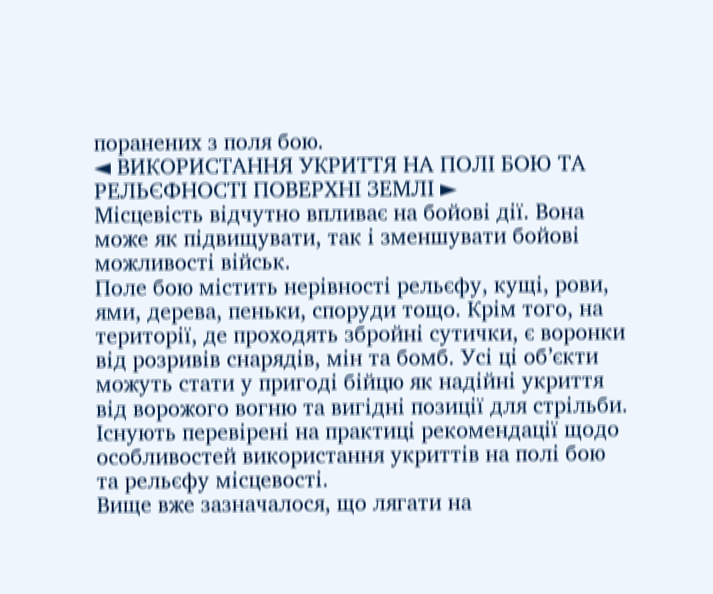поранених з поля бою.
◄ ВИКОРИСТАННЯ УКРИТТЯ НА ПОЛІ БОЮ ТА РЕЛЬЄФНОСТІ ПОВЕРХНІ ЗЕМЛІ ►
Місцевість відчутно впливає на бойові дії. Вона може як підвищувати, так і зменшувати бойові можливості військ.
Поле бою містить нерівності рельєфу, кущі, рови, ями, дерева, пеньки, споруди тощо. Крім того, на території, де проходять збройні сутички, є воронки від розривів снарядів, мін та бомб. Усі ці об’єкти можуть стати у пригоді бійцю як надійні укриття від ворожого вогню та вигідні позиції для стрільби. Існують перевірені на практиці рекомендації щодо особливостей використання укриттів на полі бою та рельєфу місцевості.
Вище вже зазначалося, що лягати на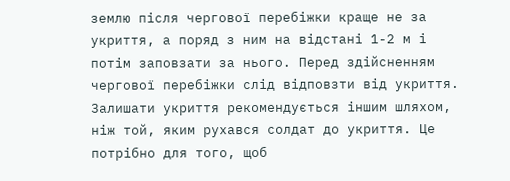землю після чергової перебіжки краще не за укриття, а поряд з ним на відстані 1-2 м і потім заповзати за нього. Перед здійсненням чергової перебіжки слід відповзти від укриття. Залишати укриття рекомендується іншим шляхом, ніж той, яким рухався солдат до укриття. Це потрібно для того, щоб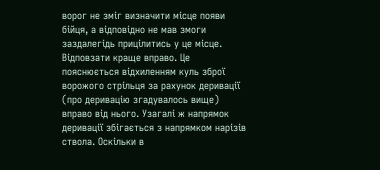ворог не зміг визначити місце появи бійця, а відповідно не мав змоги заздалегідь прицілитись у це місце.
Відповзати краще вправо. Це пояснюється відхиленням куль зброї ворожого стрільця за рахунок деривації (про деривацію згадувалось вище) вправо від нього. Узагалі ж напрямок деривації збігається з напрямком нарізів ствола. Оскільки в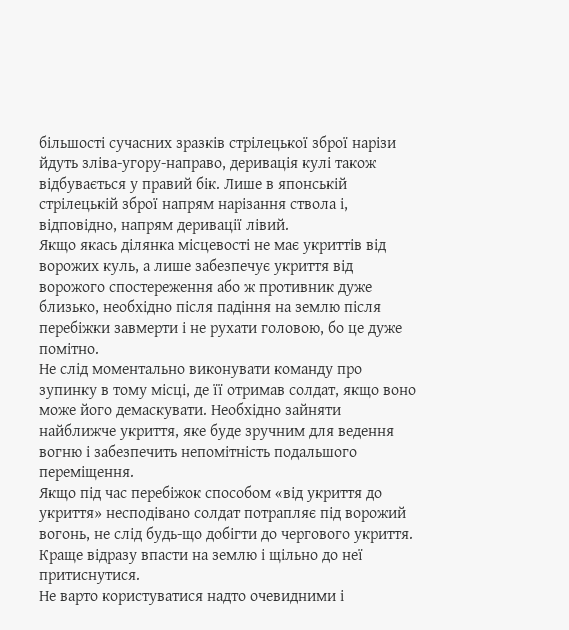більшості сучасних зразків стрілецької зброї нарізи йдуть зліва-угору-направо, деривація кулі також відбувається у правий бік. Лише в японській стрілецькій зброї напрям нарізання ствола і, відповідно, напрям деривації лівий.
Якщо якась ділянка місцевості не має укриттів від ворожих куль, а лише забезпечує укриття від ворожого спостереження або ж противник дуже близько, необхідно після падіння на землю після перебіжки завмерти і не рухати головою, бо це дуже помітно.
Не слід моментально виконувати команду про зупинку в тому місці, де її отримав солдат, якщо воно може його демаскувати. Необхідно зайняти найближче укриття, яке буде зручним для ведення вогню і забезпечить непомітність подальшого переміщення.
Якщо під час перебіжок способом «від укриття до укриття» несподівано солдат потрапляє під ворожий вогонь, не слід будь-що добігти до чергового укриття. Краще відразу впасти на землю і щільно до неї притиснутися.
Не варто користуватися надто очевидними і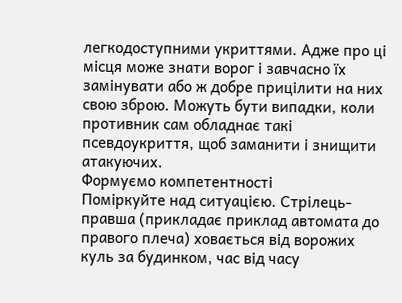легкодоступними укриттями. Адже про ці місця може знати ворог і завчасно їх замінувати або ж добре прицілити на них свою зброю. Можуть бути випадки, коли противник сам обладнає такі псевдоукриття, щоб заманити і знищити атакуючих.
Формуємо компетентності
Поміркуйте над ситуацією. Стрілець-правша (прикладає приклад автомата до правого плеча) ховається від ворожих куль за будинком, час від часу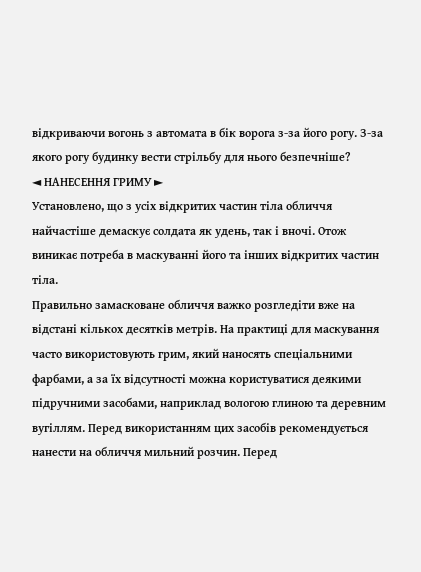відкриваючи вогонь з автомата в бік ворога з-за його рогу. З-за якого рогу будинку вести стрільбу для нього безпечніше?
◄ НАНЕСЕННЯ ГРИМУ ►
Установлено, що з усіх відкритих частин тіла обличчя найчастіше демаскує солдата як удень, так і вночі. Отож виникає потреба в маскуванні його та інших відкритих частин тіла.
Правильно замасковане обличчя важко розгледіти вже на відстані кількох десятків метрів. На практиці для маскування часто використовують грим, який наносять спеціальними фарбами, а за їх відсутності можна користуватися деякими підручними засобами, наприклад вологою глиною та деревним вугіллям. Перед використанням цих засобів рекомендується нанести на обличчя мильний розчин. Перед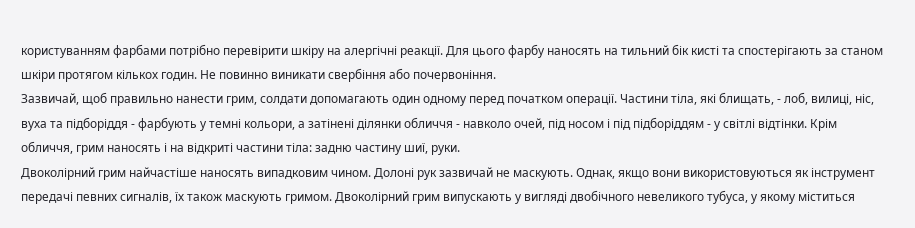користуванням фарбами потрібно перевірити шкіру на алергічні реакції. Для цього фарбу наносять на тильний бік кисті та спостерігають за станом шкіри протягом кількох годин. Не повинно виникати свербіння або почервоніння.
Зазвичай, щоб правильно нанести грим, солдати допомагають один одному перед початком операції. Частини тіла, які блищать, - лоб, вилиці, ніс, вуха та підборіддя - фарбують у темні кольори, а затінені ділянки обличчя - навколо очей, під носом і під підборіддям - у світлі відтінки. Крім обличчя, грим наносять і на відкриті частини тіла: задню частину шиї, руки.
Двоколірний грим найчастіше наносять випадковим чином. Долоні рук зазвичай не маскують. Однак, якщо вони використовуються як інструмент передачі певних сигналів, їх також маскують гримом. Двоколірний грим випускають у вигляді двобічного невеликого тубуса, у якому міститься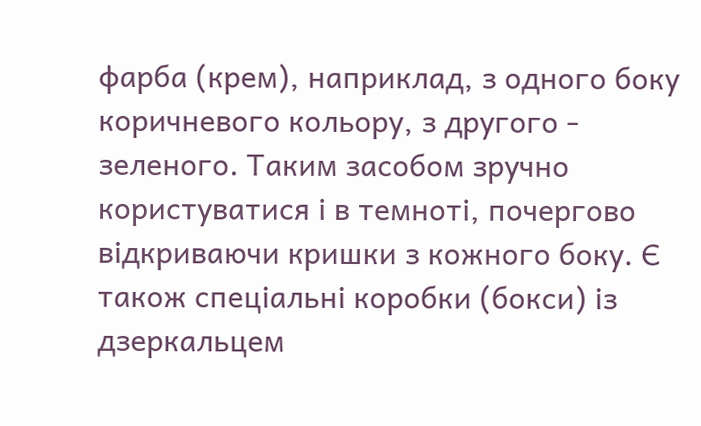фарба (крем), наприклад, з одного боку коричневого кольору, з другого - зеленого. Таким засобом зручно користуватися і в темноті, почергово відкриваючи кришки з кожного боку. Є також спеціальні коробки (бокси) із дзеркальцем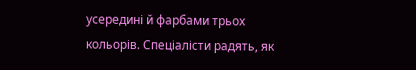усередині й фарбами трьох кольорів. Спеціалісти радять, як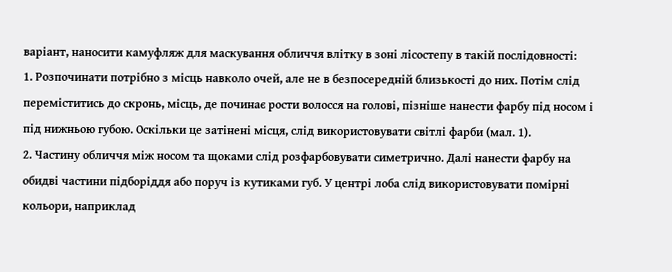варіант, наносити камуфляж для маскування обличчя влітку в зоні лісостепу в такій послідовності:
1. Розпочинати потрібно з місць навколо очей, але не в безпосередній близькості до них. Потім слід переміститись до скронь, місць, де починає рости волосся на голові, пізніше нанести фарбу під носом і під нижньою губою. Оскільки це затінені місця, слід використовувати світлі фарби (мал. 1).
2. Частину обличчя між носом та щоками слід розфарбовувати симетрично. Далі нанести фарбу на обидві частини підборіддя або поруч із кутиками губ. У центрі лоба слід використовувати помірні кольори, наприклад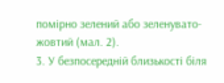помірно зелений або зеленувато-жовтий (мал. 2).
3. У безпосередній близькості біля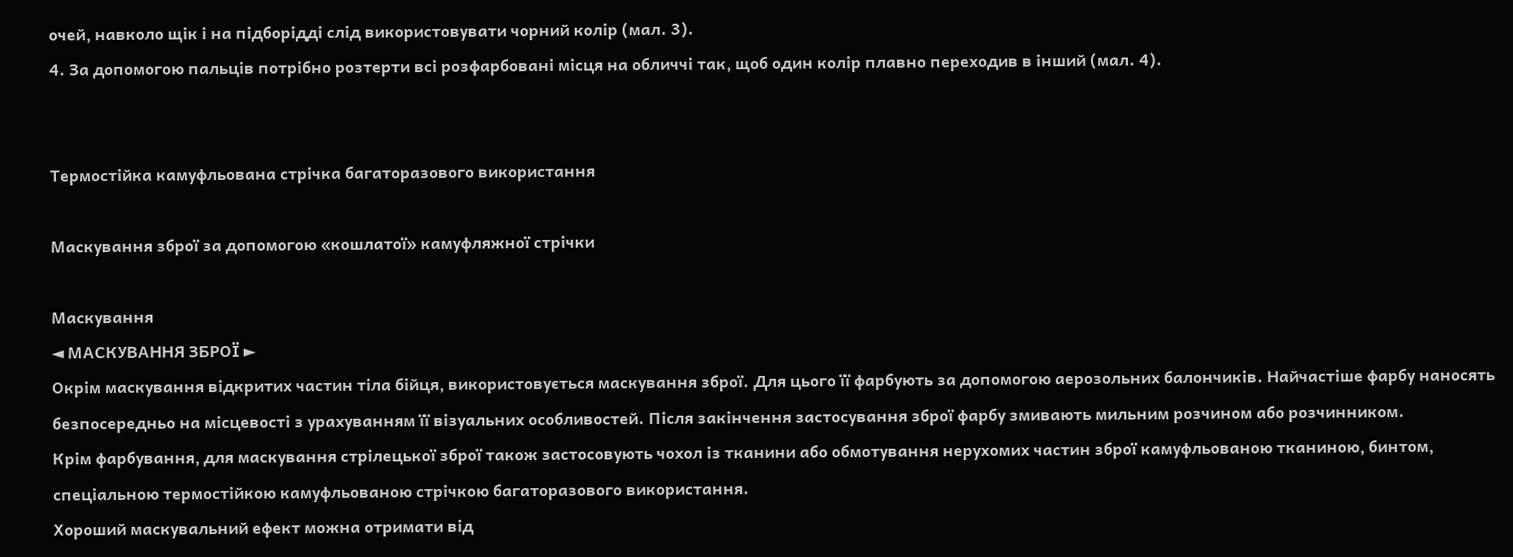очей, навколо щік і на підборідді слід використовувати чорний колір (мал. 3).
4. За допомогою пальців потрібно розтерти всі розфарбовані місця на обличчі так, щоб один колір плавно переходив в інший (мал. 4).


Термостійка камуфльована стрічка багаторазового використання

Маскування зброї за допомогою «кошлатої» камуфляжної стрічки

Маскування
◄ МАСКУВАННЯ ЗБРОЇ ►
Окрім маскування відкритих частин тіла бійця, використовується маскування зброї. Для цього її фарбують за допомогою аерозольних балончиків. Найчастіше фарбу наносять безпосередньо на місцевості з урахуванням її візуальних особливостей. Після закінчення застосування зброї фарбу змивають мильним розчином або розчинником.
Крім фарбування, для маскування стрілецької зброї також застосовують чохол із тканини або обмотування нерухомих частин зброї камуфльованою тканиною, бинтом, спеціальною термостійкою камуфльованою стрічкою багаторазового використання.
Хороший маскувальний ефект можна отримати від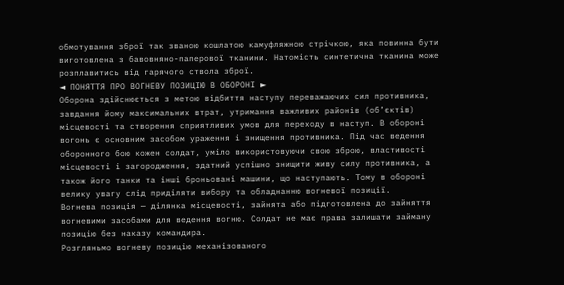обмотування зброї так званою кошлатою камуфляжною стрічкою, яка повинна бути виготовлена з бавовняно-паперової тканини. Натомість синтетична тканина може розплавитись від гарячого ствола зброї.
◄ ПОНЯТТЯ ПРО ВОГНЕВУ ПОЗИЦІЮ В ОБОРОНІ ►
Оборона здійснюється з метою відбиття наступу переважаючих сил противника, завдання йому максимальних втрат, утримання важливих районів (об’єктів) місцевості та створення сприятливих умов для переходу в наступ. В обороні вогонь є основним засобом ураження і знищення противника. Під час ведення оборонного бою кожен солдат, уміло використовуючи свою зброю, властивості місцевості і загородження, здатний успішно знищити живу силу противника, а також його танки та інші броньовані машини, що наступають. Тому в обороні велику увагу слід приділяти вибору та обладнанню вогневої позиції.
Вогнева позиція — ділянка місцевості, зайнята або підготовлена до зайняття вогневими засобами для ведення вогню. Солдат не має права залишати займану позицію без наказу командира.
Розгляньмо вогневу позицію механізованого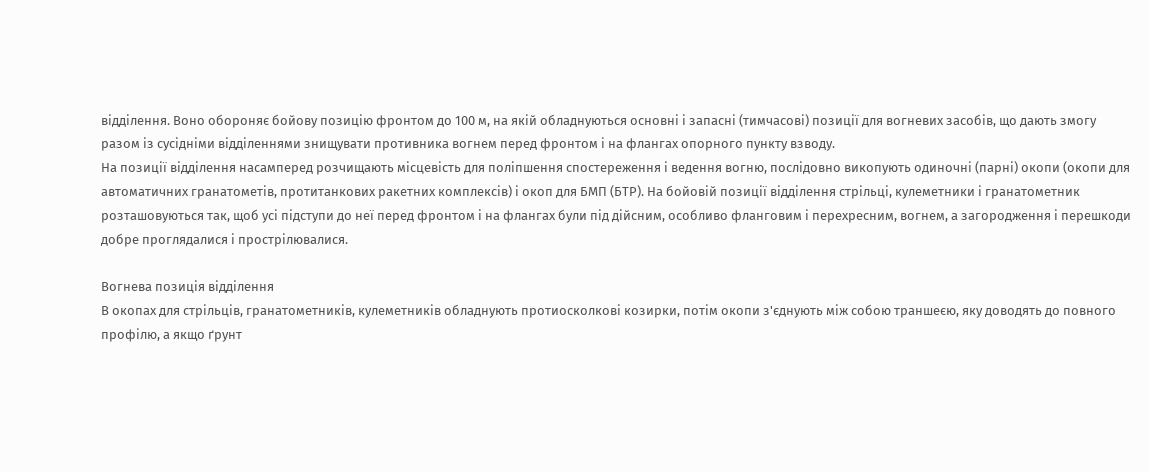відділення. Воно обороняє бойову позицію фронтом до 100 м, на якій обладнуються основні і запасні (тимчасові) позиції для вогневих засобів, що дають змогу разом із сусідніми відділеннями знищувати противника вогнем перед фронтом і на флангах опорного пункту взводу.
На позиції відділення насамперед розчищають місцевість для поліпшення спостереження і ведення вогню, послідовно викопують одиночні (парні) окопи (окопи для автоматичних гранатометів, протитанкових ракетних комплексів) і окоп для БМП (БТР). На бойовій позиції відділення стрільці, кулеметники і гранатометник розташовуються так, щоб усі підступи до неї перед фронтом і на флангах були під дійсним, особливо фланговим і перехресним, вогнем, а загородження і перешкоди добре проглядалися і прострілювалися.

Вогнева позиція відділення
В окопах для стрільців, гранатометників, кулеметників обладнують протиосколкові козирки, потім окопи з'єднують між собою траншеєю, яку доводять до повного профілю, а якщо ґрунт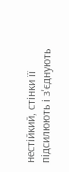нестійкий, стінки її підсилюють і з'єднують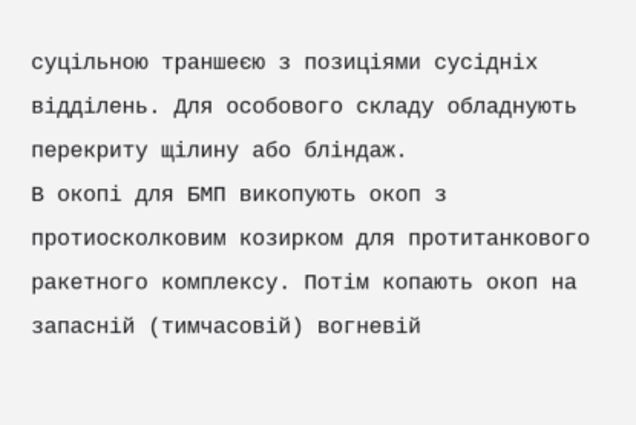суцільною траншеєю з позиціями сусідніх відділень. Для особового складу обладнують перекриту щілину або бліндаж.
В окопі для БМП викопують окоп з протиосколковим козирком для протитанкового ракетного комплексу. Потім копають окоп на запасній (тимчасовій) вогневій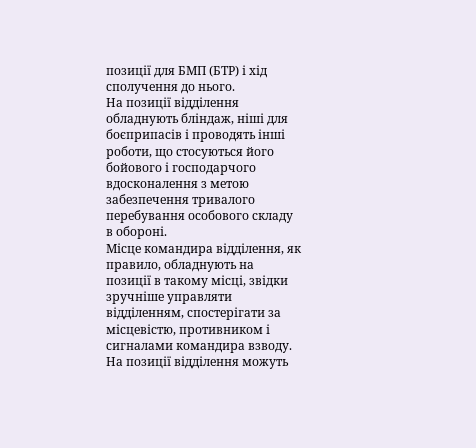позиції для БМП (БТР) і хід сполучення до нього.
На позиції відділення обладнують бліндаж, ніші для боєприпасів і проводять інші роботи, що стосуються його бойового і господарчого вдосконалення з метою забезпечення тривалого перебування особового складу в обороні.
Місце командира відділення, як правило, обладнують на позиції в такому місці, звідки зручніше управляти відділенням, спостерігати за місцевістю, противником і сигналами командира взводу.
На позиції відділення можуть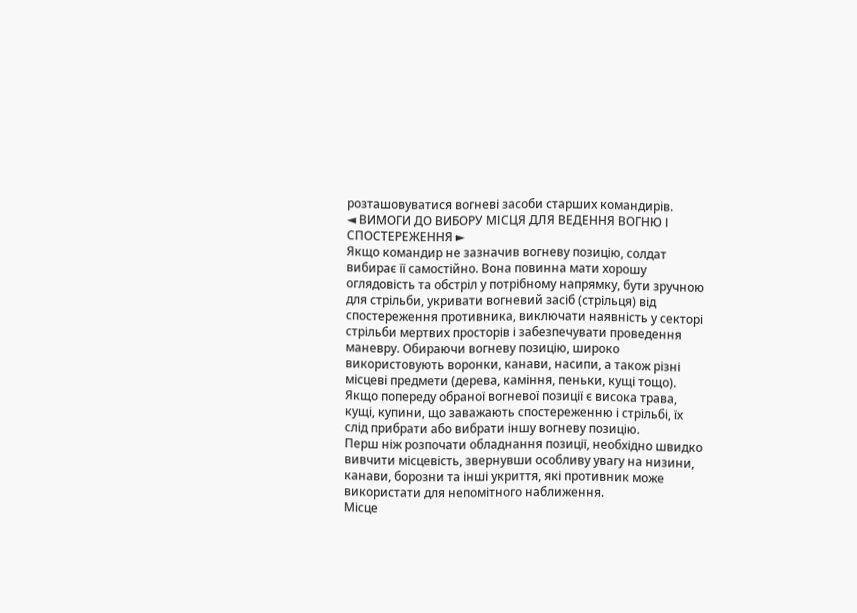розташовуватися вогневі засоби старших командирів.
◄ ВИМОГИ ДО ВИБОРУ МІСЦЯ ДЛЯ ВЕДЕННЯ ВОГНЮ І СПОСТЕРЕЖЕННЯ ►
Якщо командир не зазначив вогневу позицію, солдат вибирає її самостійно. Вона повинна мати хорошу оглядовість та обстріл у потрібному напрямку, бути зручною для стрільби, укривати вогневий засіб (стрільця) від спостереження противника, виключати наявність у секторі стрільби мертвих просторів і забезпечувати проведення маневру. Обираючи вогневу позицію, широко використовують воронки, канави, насипи, а також різні місцеві предмети (дерева, каміння, пеньки, кущі тощо). Якщо попереду обраної вогневої позиції є висока трава, кущі, купини, що заважають спостереженню і стрільбі, їх слід прибрати або вибрати іншу вогневу позицію.
Перш ніж розпочати обладнання позиції, необхідно швидко вивчити місцевість, звернувши особливу увагу на низини, канави, борозни та інші укриття, які противник може використати для непомітного наближення.
Місце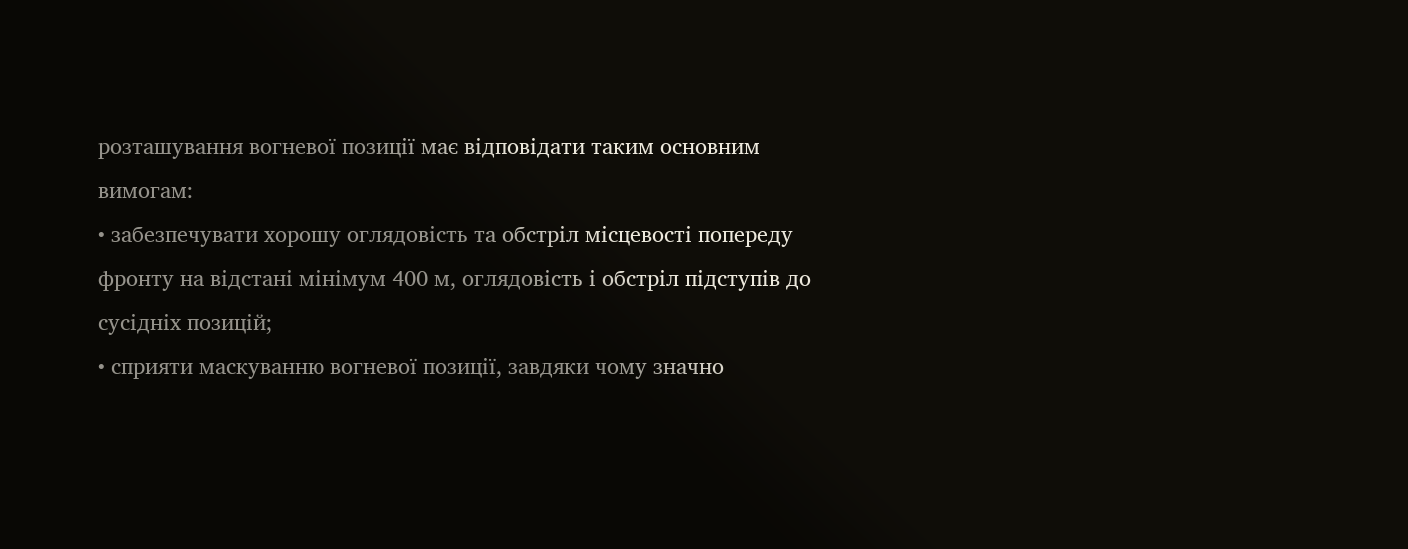розташування вогневої позиції має відповідати таким основним вимогам:
• забезпечувати хорошу оглядовість та обстріл місцевості попереду фронту на відстані мінімум 400 м, оглядовість і обстріл підступів до сусідніх позицій;
• сприяти маскуванню вогневої позиції, завдяки чому значно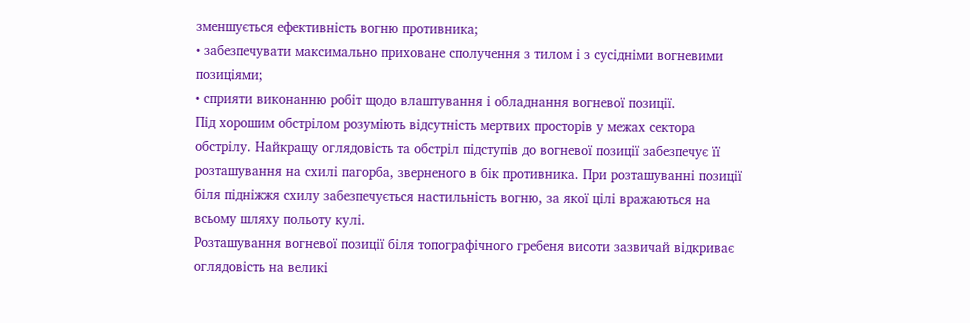зменшується ефективність вогню противника;
• забезпечувати максимально приховане сполучення з тилом і з сусідніми вогневими позиціями;
• сприяти виконанню робіт щодо влаштування і обладнання вогневої позиції.
Під хорошим обстрілом розуміють відсутність мертвих просторів у межах сектора обстрілу. Найкращу оглядовість та обстріл підступів до вогневої позиції забезпечує її розташування на схилі пагорба, зверненого в бік противника. При розташуванні позиції біля підніжжя схилу забезпечується настильність вогню, за якої цілі вражаються на всьому шляху польоту кулі.
Розташування вогневої позиції біля топографічного гребеня висоти зазвичай відкриває оглядовість на великі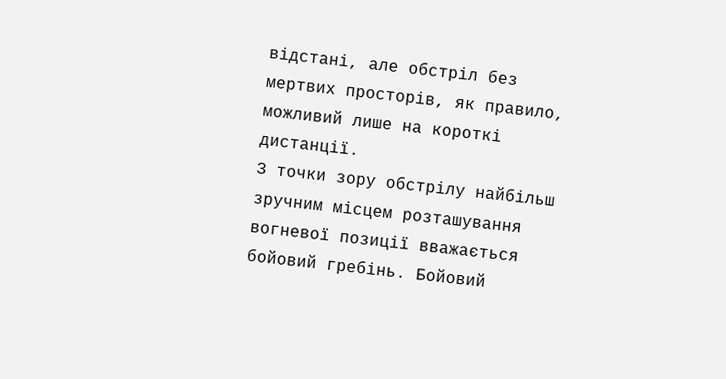відстані, але обстріл без мертвих просторів, як правило, можливий лише на короткі дистанції.
З точки зору обстрілу найбільш зручним місцем розташування вогневої позиції вважається бойовий гребінь. Бойовий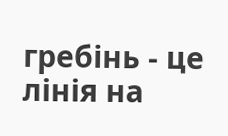гребінь - це лінія на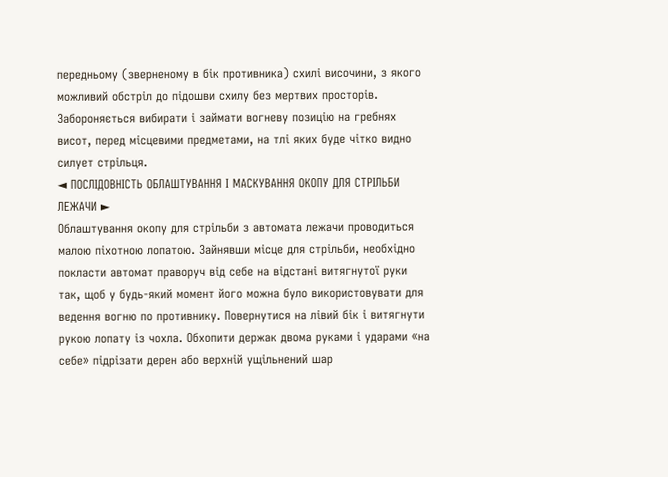передньому (зверненому в бік противника) схилі височини, з якого можливий обстріл до підошви схилу без мертвих просторів.
Забороняється вибирати і займати вогневу позицію на гребнях висот, перед місцевими предметами, на тлі яких буде чітко видно силует стрільця.
◄ ПОСЛІДОВНІСТЬ ОБЛАШТУВАННЯ І МАСКУВАННЯ ОКОПУ ДЛЯ СТРІЛЬБИ ЛЕЖАЧИ ►
Облаштування окопу для стрільби з автомата лежачи проводиться малою піхотною лопатою. Зайнявши місце для стрільби, необхідно покласти автомат праворуч від себе на відстані витягнутої руки так, щоб у будь-який момент його можна було використовувати для ведення вогню по противнику. Повернутися на лівий бік і витягнути рукою лопату із чохла. Обхопити держак двома руками і ударами «на себе» підрізати дерен або верхній ущільнений шар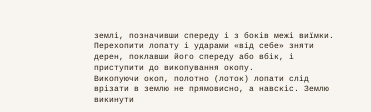землі, позначивши спереду і з боків межі виїмки. Перехопити лопату і ударами «від себе» зняти дерен, поклавши його спереду або вбік, і приступити до викопування окопу.
Викопуючи окоп, полотно (лоток) лопати слід врізати в землю не прямовисно, а навскіс. Землю викинути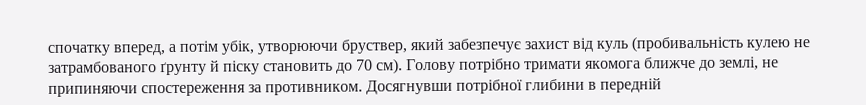спочатку вперед, а потім убік, утворюючи бруствер, який забезпечує захист від куль (пробивальність кулею не затрамбованого ґрунту й піску становить до 70 см). Голову потрібно тримати якомога ближче до землі, не припиняючи спостереження за противником. Досягнувши потрібної глибини в передній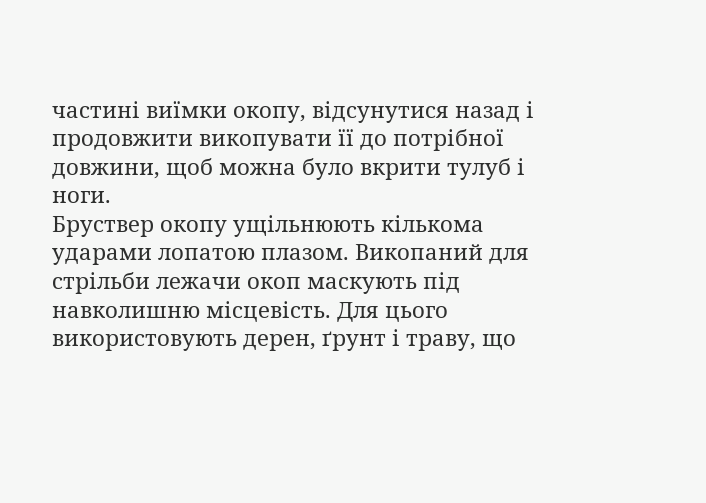частині виїмки окопу, відсунутися назад і продовжити викопувати її до потрібної довжини, щоб можна було вкрити тулуб і ноги.
Бруствер окопу ущільнюють кількома ударами лопатою плазом. Викопаний для стрільби лежачи окоп маскують під навколишню місцевість. Для цього використовують дерен, ґрунт і траву, що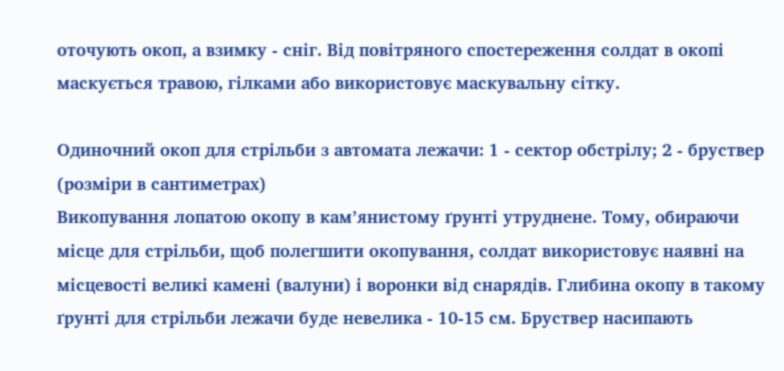оточують окоп, а взимку - сніг. Від повітряного спостереження солдат в окопі маскується травою, гілками або використовує маскувальну сітку.

Одиночний окоп для стрільби з автомата лежачи: 1 - сектор обстрілу; 2 - бруствер (розміри в сантиметрах)
Викопування лопатою окопу в кам’янистому ґрунті утруднене. Тому, обираючи місце для стрільби, щоб полегшити окопування, солдат використовує наявні на місцевості великі камені (валуни) і воронки від снарядів. Глибина окопу в такому ґрунті для стрільби лежачи буде невелика - 10-15 см. Бруствер насипають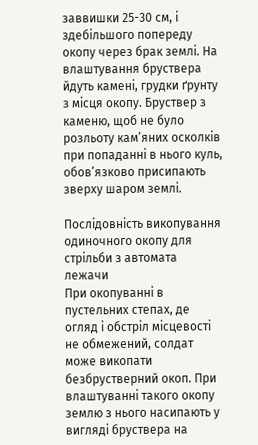заввишки 25-30 см, і здебільшого попереду окопу через брак землі. На влаштування бруствера йдуть камені, грудки ґрунту з місця окопу. Бруствер з каменю, щоб не було розльоту кам’яних осколків при попаданні в нього куль, обов’язково присипають зверху шаром землі.

Послідовність викопування одиночного окопу для стрільби з автомата лежачи
При окопуванні в пустельних степах, де огляд і обстріл місцевості не обмежений, солдат може викопати безбрустверний окоп. При влаштуванні такого окопу землю з нього насипають у вигляді бруствера на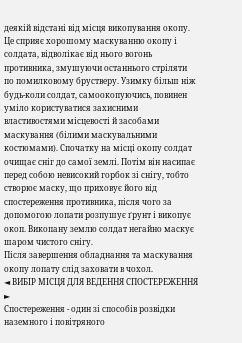деякій відстані від місця викопування окопу. Це сприяє хорошому маскуванню окопу і солдата, відволікає від нього вогонь противника, змушуючи останнього стріляти по помилковому брустверу. Узимку більш ніж будь-коли солдат, самоокопуючись, повинен уміло користуватися захисними властивостями місцевості й засобами маскування (білими маскувальними костюмами). Спочатку на місці окопу солдат очищає сніг до самої землі. Потім він насипає перед собою невисокий горбок зі снігу, тобто створює маску, що приховує його від спостереження противника, після чого за допомогою лопати розпушує ґрунт і викопує окоп. Викопану землю солдат негайно маскує шаром чистого снігу.
Після завершення обладнання та маскування окопу лопату слід заховати в чохол.
◄ ВИБІР МІСЦЯ ДЛЯ ВЕДЕННЯ СПОСТЕРЕЖЕННЯ ►
Спостереження - один зі способів розвідки наземного і повітряного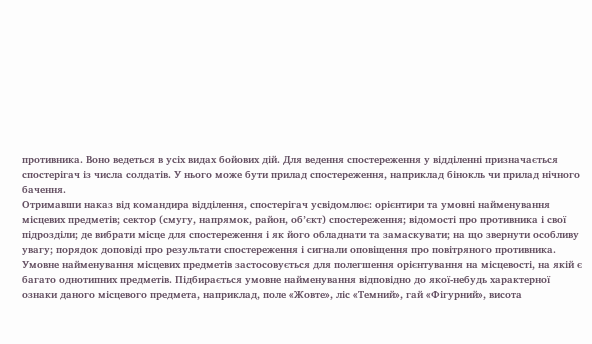противника. Воно ведеться в усіх видах бойових дій. Для ведення спостереження у відділенні призначається спостерігач із числа солдатів. У нього може бути прилад спостереження, наприклад бінокль чи прилад нічного бачення.
Отримавши наказ від командира відділення, спостерігач усвідомлює: орієнтири та умовні найменування місцевих предметів; сектор (смугу, напрямок, район, об’єкт) спостереження; відомості про противника і свої підрозділи; де вибрати місце для спостереження і як його обладнати та замаскувати; на що звернути особливу увагу; порядок доповіді про результати спостереження і сигнали оповіщення про повітряного противника.
Умовне найменування місцевих предметів застосовується для полегшення орієнтування на місцевості, на якій є багато однотипних предметів. Підбирається умовне найменування відповідно до якої-небудь характерної ознаки даного місцевого предмета, наприклад, поле «Жовте», ліс «Темний», гай «Фігурний», висота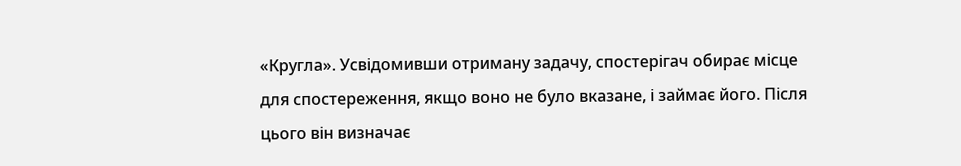«Кругла». Усвідомивши отриману задачу, спостерігач обирає місце для спостереження, якщо воно не було вказане, і займає його. Після цього він визначає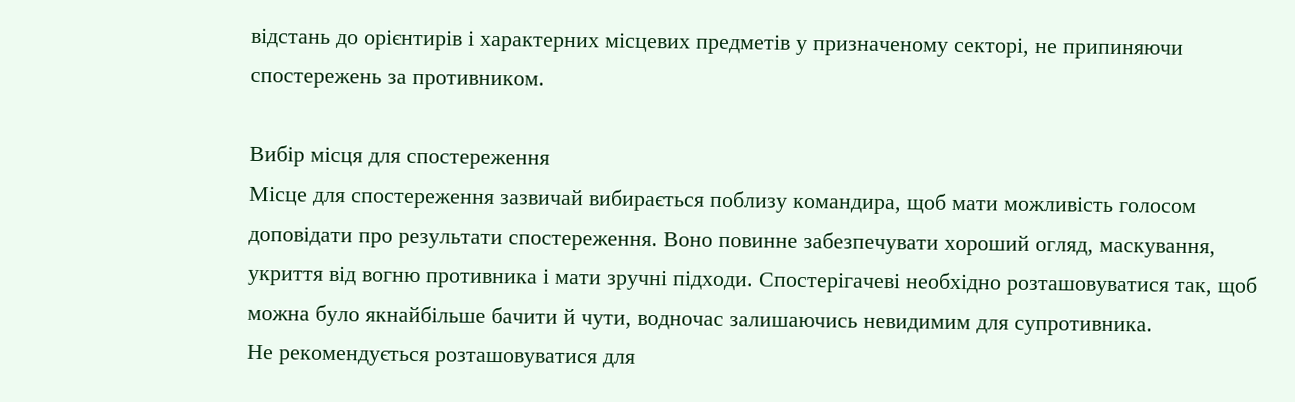відстань до орієнтирів і характерних місцевих предметів у призначеному секторі, не припиняючи спостережень за противником.

Вибір місця для спостереження
Місце для спостереження зазвичай вибирається поблизу командира, щоб мати можливість голосом доповідати про результати спостереження. Воно повинне забезпечувати хороший огляд, маскування, укриття від вогню противника і мати зручні підходи. Спостерігачеві необхідно розташовуватися так, щоб можна було якнайбільше бачити й чути, водночас залишаючись невидимим для супротивника.
Не рекомендується розташовуватися для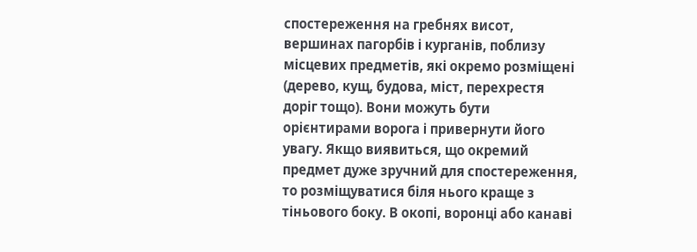спостереження на гребнях висот, вершинах пагорбів і курганів, поблизу місцевих предметів, які окремо розміщені (дерево, кущ, будова, міст, перехрестя доріг тощо). Вони можуть бути орієнтирами ворога і привернути його увагу. Якщо виявиться, що окремий предмет дуже зручний для спостереження, то розміщуватися біля нього краще з тіньового боку. В окопі, воронці або канаві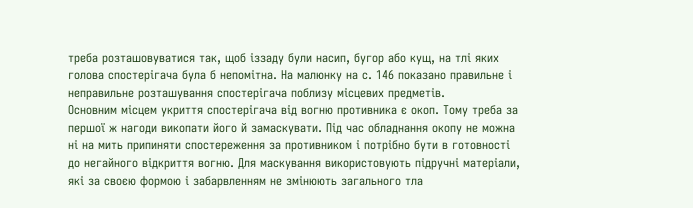треба розташовуватися так, щоб іззаду були насип, бугор або кущ, на тлі яких голова спостерігача була б непомітна. На малюнку на с. 146 показано правильне і неправильне розташування спостерігача поблизу місцевих предметів.
Основним місцем укриття спостерігача від вогню противника є окоп. Тому треба за першої ж нагоди викопати його й замаскувати. Під час обладнання окопу не можна ні на мить припиняти спостереження за противником і потрібно бути в готовності до негайного відкриття вогню. Для маскування використовують підручні матеріали, які за своєю формою і забарвленням не змінюють загального тла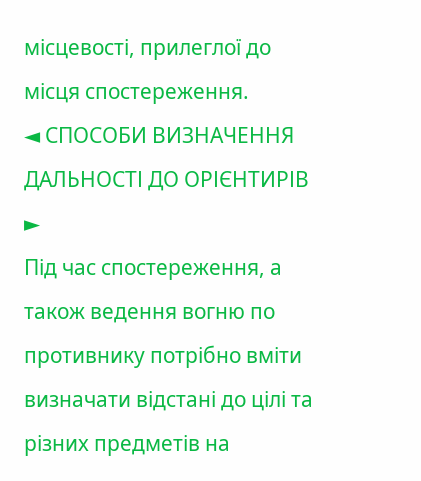місцевості, прилеглої до місця спостереження.
◄ СПОСОБИ ВИЗНАЧЕННЯ ДАЛЬНОСТІ ДО ОРІЄНТИРІВ ►
Під час спостереження, а також ведення вогню по противнику потрібно вміти визначати відстані до цілі та різних предметів на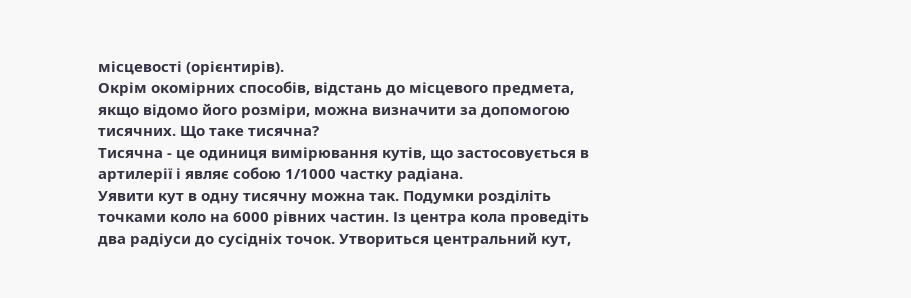місцевості (орієнтирів).
Окрім окомірних способів, відстань до місцевого предмета, якщо відомо його розміри, можна визначити за допомогою тисячних. Що таке тисячна?
Тисячна - це одиниця вимірювання кутів, що застосовується в артилерії і являє собою 1/1000 частку радіана.
Уявити кут в одну тисячну можна так. Подумки розділіть точками коло на 6000 рівних частин. Із центра кола проведіть два радіуси до сусідніх точок. Утвориться центральний кут,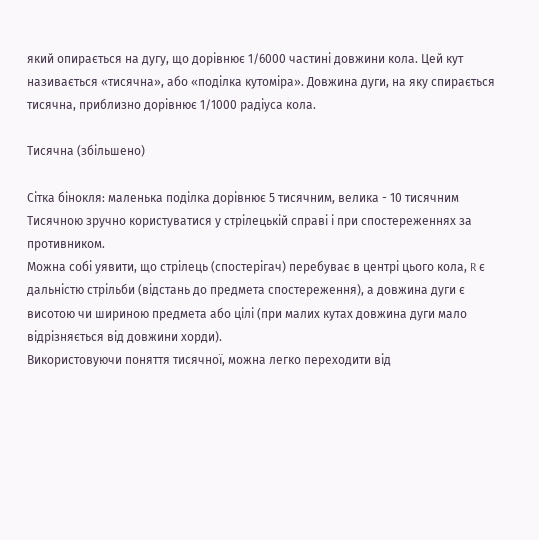який опирається на дугу, що дорівнює 1/6000 частині довжини кола. Цей кут називається «тисячна», або «поділка кутоміра». Довжина дуги, на яку спирається тисячна, приблизно дорівнює 1/1000 радіуса кола.

Тисячна (збільшено)

Сітка бінокля: маленька поділка дорівнює 5 тисячним, велика - 10 тисячним
Тисячною зручно користуватися у стрілецькій справі і при спостереженнях за противником.
Можна собі уявити, що стрілець (спостерігач) перебуває в центрі цього кола, R є дальністю стрільби (відстань до предмета спостереження), а довжина дуги є висотою чи шириною предмета або цілі (при малих кутах довжина дуги мало відрізняється від довжини хорди).
Використовуючи поняття тисячної, можна легко переходити від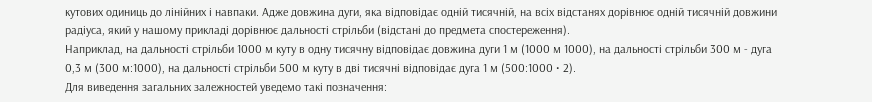кутових одиниць до лінійних і навпаки. Адже довжина дуги, яка відповідає одній тисячній, на всіх відстанях дорівнює одній тисячній довжини радіуса, який у нашому прикладі дорівнює дальності стрільби (відстані до предмета спостереження).
Наприклад, на дальності стрільби 1000 м куту в одну тисячну відповідає довжина дуги 1 м (1000 м 1000), на дальності стрільби 300 м - дуга 0,3 м (300 м:1000), на дальності стрільби 500 м куту в дві тисячні відповідає дуга 1 м (500:1000 • 2).
Для виведення загальних залежностей уведемо такі позначення: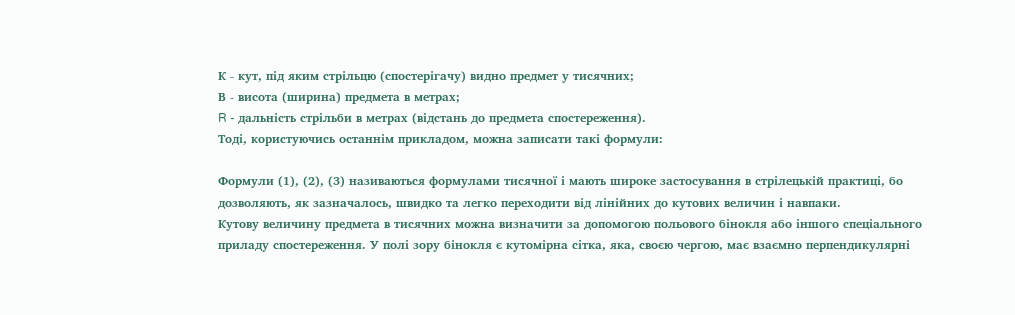К - кут, під яким стрільцю (спостерігачу) видно предмет у тисячних;
В - висота (ширина) предмета в метрах;
R - дальність стрільби в метрах (відстань до предмета спостереження).
Тоді, користуючись останнім прикладом, можна записати такі формули:

Формули (1), (2), (3) називаються формулами тисячної і мають широке застосування в стрілецькій практиці, бо дозволяють, як зазначалось, швидко та легко переходити від лінійних до кутових величин і навпаки.
Кутову величину предмета в тисячних можна визначити за допомогою польового бінокля або іншого спеціального приладу спостереження. У полі зору бінокля є кутомірна сітка, яка, своєю чергою, має взаємно перпендикулярні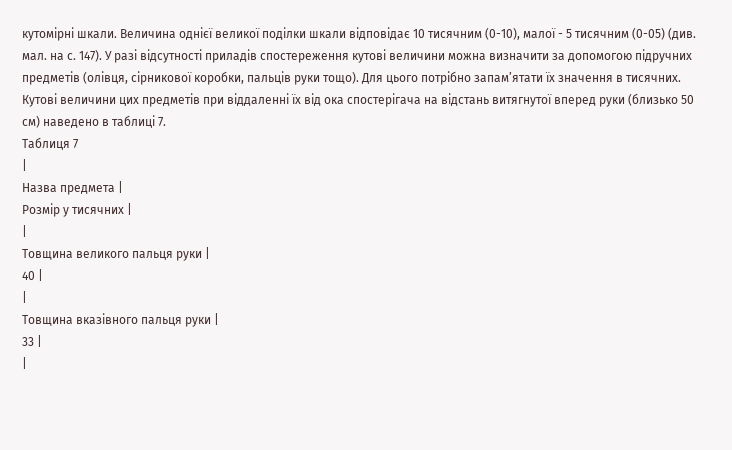кутомірні шкали. Величина однієї великої поділки шкали відповідає 10 тисячним (0-10), малої - 5 тисячним (0-05) (див. мал. на с. 147). У разі відсутності приладів спостереження кутові величини можна визначити за допомогою підручних предметів (олівця, сірникової коробки, пальців руки тощо). Для цього потрібно запам’ятати їх значення в тисячних. Кутові величини цих предметів при віддаленні їх від ока спостерігача на відстань витягнутої вперед руки (близько 50 см) наведено в таблиці 7.
Таблиця 7
|
Назва предмета |
Розмір у тисячних |
|
Товщина великого пальця руки |
40 |
|
Товщина вказівного пальця руки |
33 |
|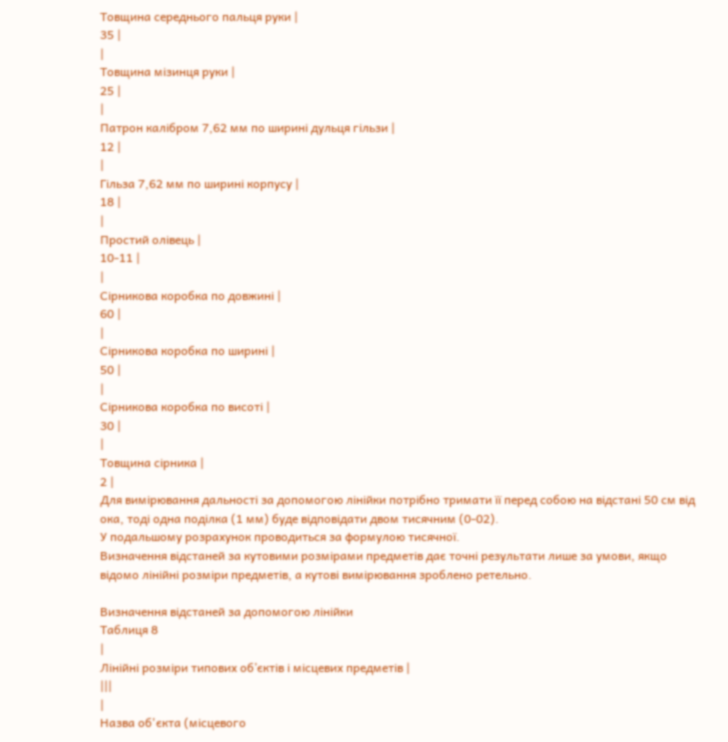Товщина середнього пальця руки |
35 |
|
Товщина мізинця руки |
25 |
|
Патрон калібром 7,62 мм по ширині дульця гільзи |
12 |
|
Гільза 7,62 мм по ширині корпусу |
18 |
|
Простий олівець |
10-11 |
|
Сірникова коробка по довжині |
60 |
|
Сірникова коробка по ширині |
50 |
|
Сірникова коробка по висоті |
30 |
|
Товщина сірника |
2 |
Для вимірювання дальності за допомогою лінійки потрібно тримати її перед собою на відстані 50 см від ока, тоді одна поділка (1 мм) буде відповідати двом тисячним (0-02).
У подальшому розрахунок проводиться за формулою тисячної.
Визначення відстаней за кутовими розмірами предметів дає точні результати лише за умови, якщо відомо лінійні розміри предметів, а кутові вимірювання зроблено ретельно.

Визначення відстаней за допомогою лінійки
Таблиця 8
|
Лінійні розміри типових об’єктів і місцевих предметів |
|||
|
Назва об'єкта (місцевого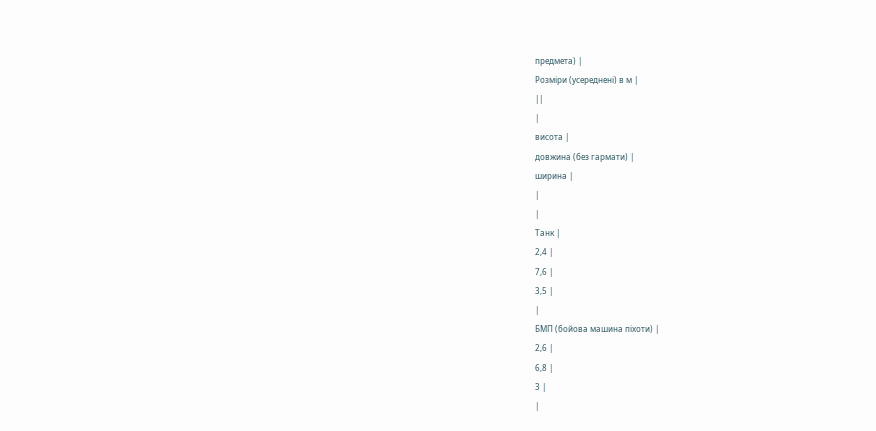предмета) |
Розміри (усереднені) в м |
||
|
висота |
довжина (без гармати) |
ширина |
|
|
Танк |
2,4 |
7,6 |
3,5 |
|
БМП (бойова машина піхоти) |
2,6 |
6,8 |
3 |
|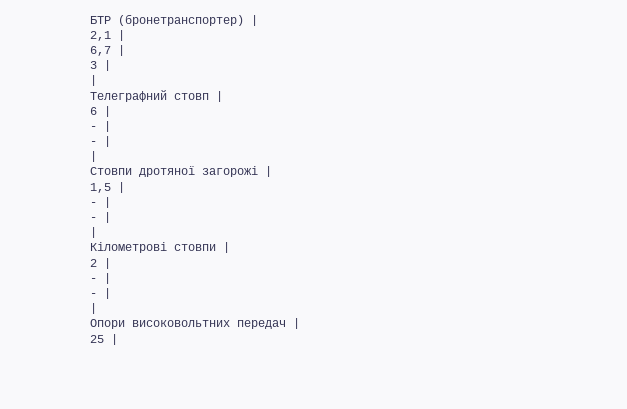БТР (бронетранспортер) |
2,1 |
6,7 |
3 |
|
Телеграфний стовп |
6 |
- |
- |
|
Стовпи дротяної загорожі |
1,5 |
- |
- |
|
Кілометрові стовпи |
2 |
- |
- |
|
Опори високовольтних передач |
25 |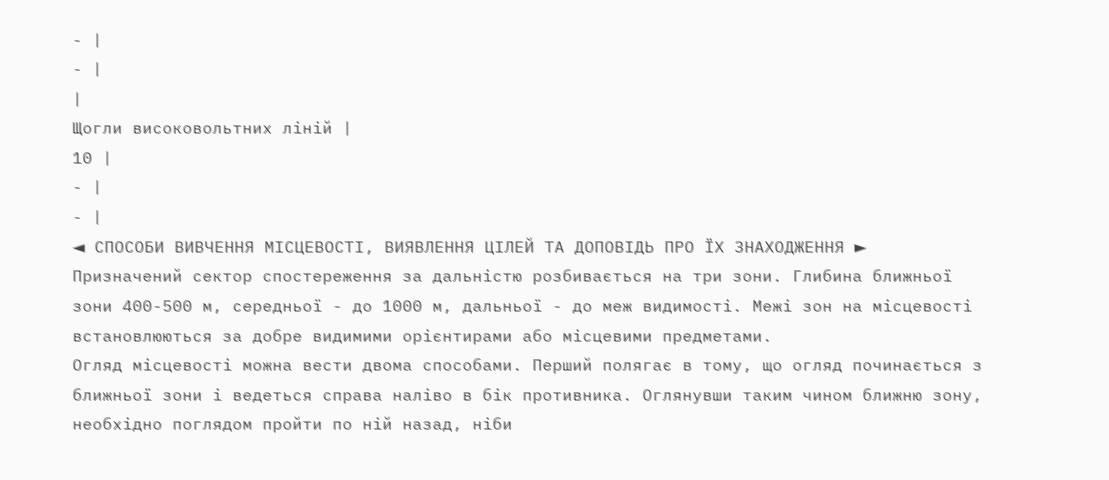- |
- |
|
Щогли високовольтних ліній |
10 |
- |
- |
◄ СПОСОБИ ВИВЧЕННЯ МІСЦЕВОСТІ, ВИЯВЛЕННЯ ЦІЛЕЙ ТА ДОПОВІДЬ ПРО ЇХ ЗНАХОДЖЕННЯ ►
Призначений сектор спостереження за дальністю розбивається на три зони. Глибина ближньої зони 400-500 м, середньої - до 1000 м, дальньої - до меж видимості. Межі зон на місцевості встановлюються за добре видимими орієнтирами або місцевими предметами.
Огляд місцевості можна вести двома способами. Перший полягає в тому, що огляд починається з ближньої зони і ведеться справа наліво в бік противника. Оглянувши таким чином ближню зону, необхідно поглядом пройти по ній назад, ніби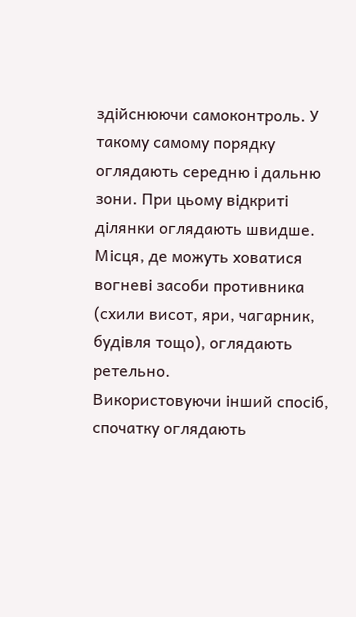здійснюючи самоконтроль. У такому самому порядку оглядають середню і дальню зони. При цьому відкриті ділянки оглядають швидше. Місця, де можуть ховатися вогневі засоби противника (схили висот, яри, чагарник, будівля тощо), оглядають ретельно.
Використовуючи інший спосіб, спочатку оглядають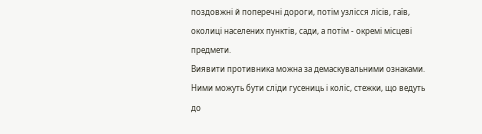поздовжні й поперечні дороги, потім узлісся лісів, гаїв, околиці населених пунктів, сади, а потім - окремі місцеві предмети.
Виявити противника можна за демаскувальними ознаками. Ними можуть бути сліди гусениць і коліс, стежки, що ведуть до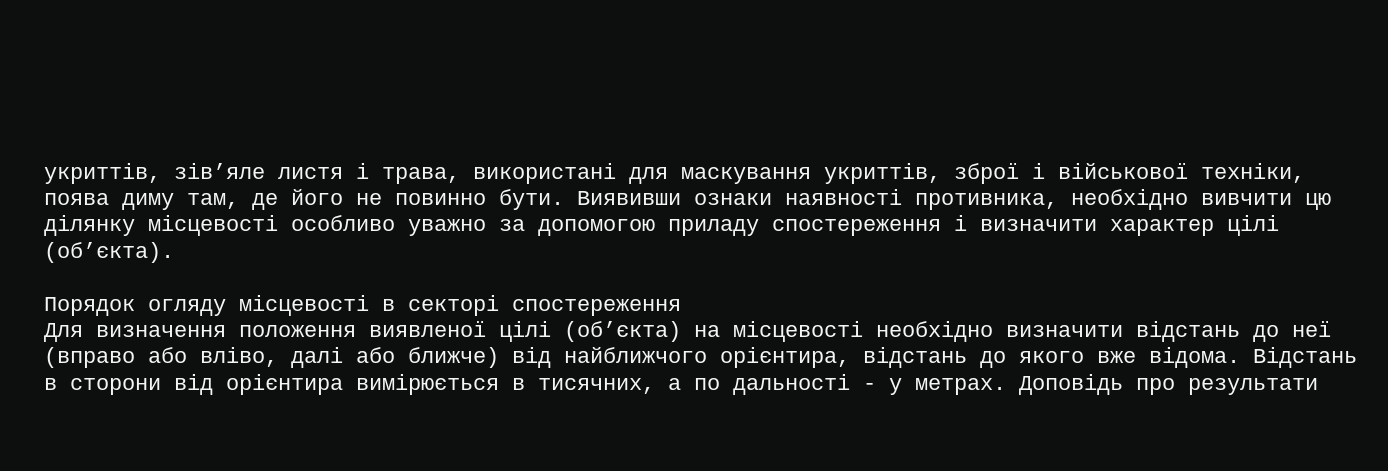укриттів, зів’яле листя і трава, використані для маскування укриттів, зброї і військової техніки, поява диму там, де його не повинно бути. Виявивши ознаки наявності противника, необхідно вивчити цю ділянку місцевості особливо уважно за допомогою приладу спостереження і визначити характер цілі (об’єкта).

Порядок огляду місцевості в секторі спостереження
Для визначення положення виявленої цілі (об’єкта) на місцевості необхідно визначити відстань до неї (вправо або вліво, далі або ближче) від найближчого орієнтира, відстань до якого вже відома. Відстань в сторони від орієнтира вимірюється в тисячних, а по дальності - у метрах. Доповідь про результати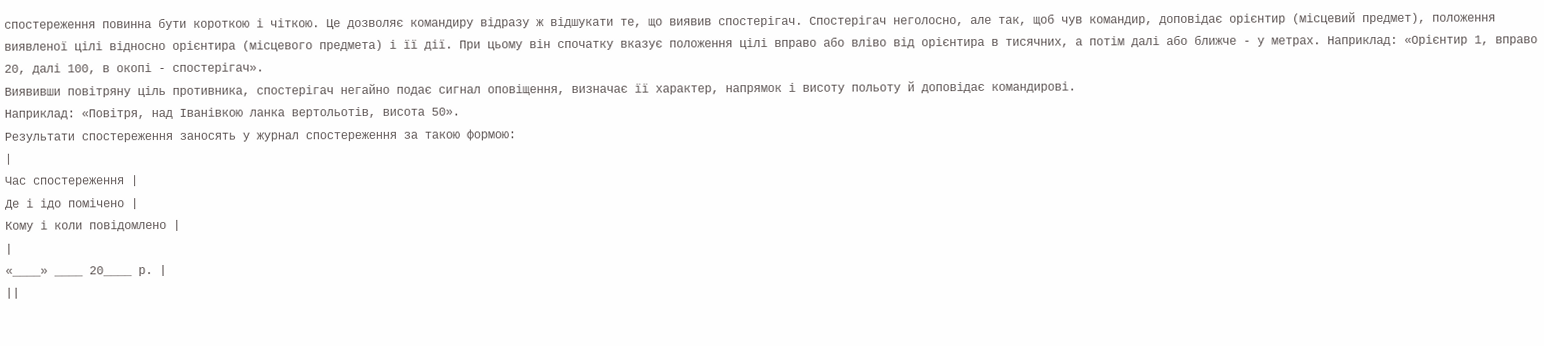спостереження повинна бути короткою і чіткою. Це дозволяє командиру відразу ж відшукати те, що виявив спостерігач. Спостерігач неголосно, але так, щоб чув командир, доповідає орієнтир (місцевий предмет), положення виявленої цілі відносно орієнтира (місцевого предмета) і її дії. При цьому він спочатку вказує положення цілі вправо або вліво від орієнтира в тисячних, а потім далі або ближче - у метрах. Наприклад: «Орієнтир 1, вправо 20, далі 100, в окопі - спостерігач».
Виявивши повітряну ціль противника, спостерігач негайно подає сигнал оповіщення, визначає її характер, напрямок і висоту польоту й доповідає командирові.
Наприклад: «Повітря, над Іванівкою ланка вертольотів, висота 50».
Результати спостереження заносять у журнал спостереження за такою формою:
|
Час спостереження |
Де і ідо помічено |
Кому і коли повідомлено |
|
«____» ____ 20____ р. |
||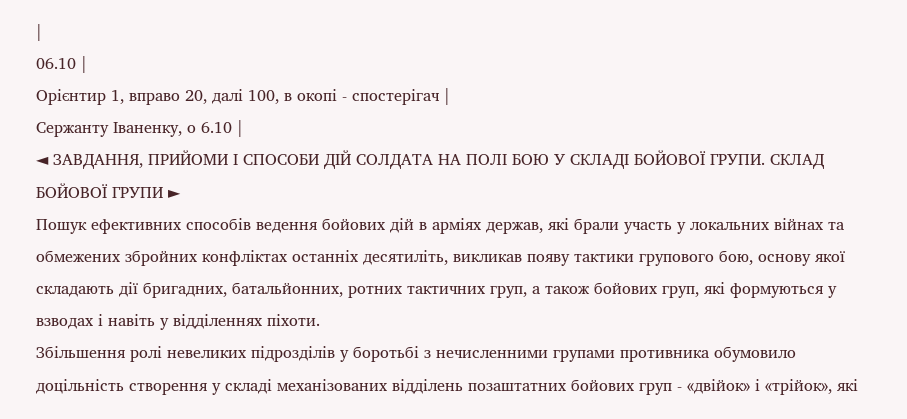|
06.10 |
Орієнтир 1, вправо 20, далі 100, в окопі - спостерігач |
Сержанту Іваненку, о 6.10 |
◄ ЗАВДАННЯ, ПРИЙОМИ І СПОСОБИ ДІЙ СОЛДАТА НА ПОЛІ БОЮ У СКЛАДІ БОЙОВОЇ ГРУПИ. СКЛАД БОЙОВОЇ ГРУПИ ►
Пошук ефективних способів ведення бойових дій в арміях держав, які брали участь у локальних війнах та обмежених збройних конфліктах останніх десятиліть, викликав появу тактики групового бою, основу якої складають дії бригадних, батальйонних, ротних тактичних груп, а також бойових груп, які формуються у взводах і навіть у відділеннях піхоти.
Збільшення ролі невеликих підрозділів у боротьбі з нечисленними групами противника обумовило доцільність створення у складі механізованих відділень позаштатних бойових груп - «двійок» і «трійок», які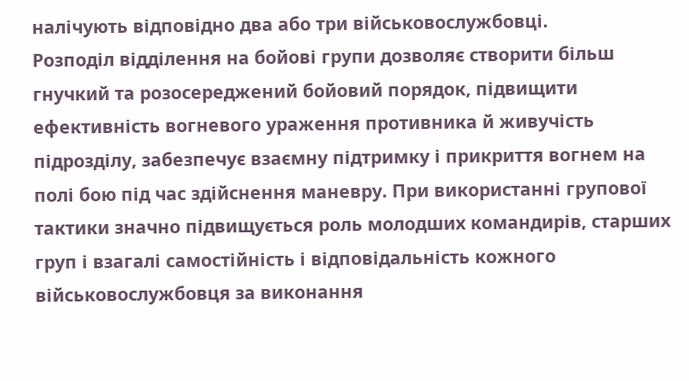налічують відповідно два або три військовослужбовці.
Розподіл відділення на бойові групи дозволяє створити більш гнучкий та розосереджений бойовий порядок, підвищити ефективність вогневого ураження противника й живучість підрозділу, забезпечує взаємну підтримку і прикриття вогнем на полі бою під час здійснення маневру. При використанні групової тактики значно підвищується роль молодших командирів, старших груп і взагалі самостійність і відповідальність кожного військовослужбовця за виконання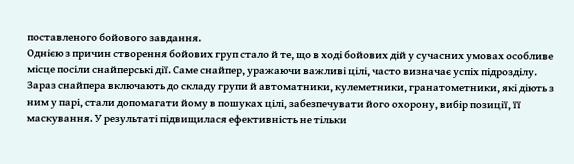поставленого бойового завдання.
Однією з причин створення бойових груп стало й те, що в ході бойових дій у сучасних умовах особливе місце посіли снайперські дії. Саме снайпер, уражаючи важливі цілі, часто визначає успіх підрозділу.
Зараз снайпера включають до складу групи й автоматники, кулеметники, гранатометники, які діють з ним у парі, стали допомагати йому в пошуках цілі, забезпечувати його охорону, вибір позиції, її маскування. У результаті підвищилася ефективність не тільки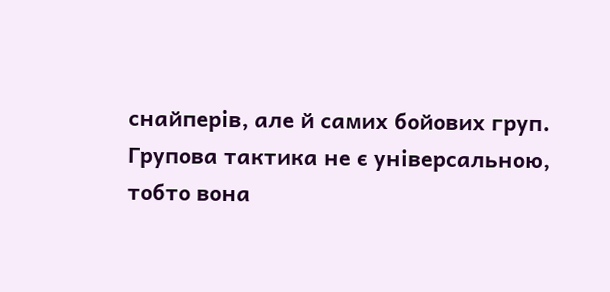снайперів, але й самих бойових груп.
Групова тактика не є універсальною, тобто вона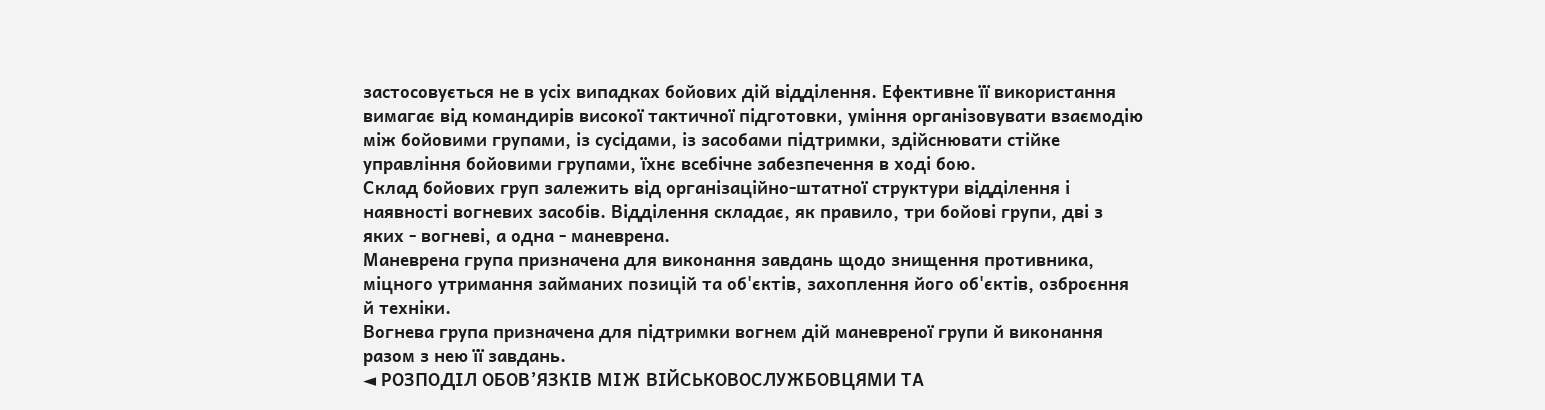застосовується не в усіх випадках бойових дій відділення. Ефективне її використання вимагає від командирів високої тактичної підготовки, уміння організовувати взаємодію між бойовими групами, із сусідами, із засобами підтримки, здійснювати стійке управління бойовими групами, їхнє всебічне забезпечення в ході бою.
Склад бойових груп залежить від організаційно-штатної структури відділення і наявності вогневих засобів. Відділення складає, як правило, три бойові групи, дві з яких - вогневі, а одна - маневрена.
Маневрена група призначена для виконання завдань щодо знищення противника, міцного утримання займаних позицій та об'єктів, захоплення його об'єктів, озброєння й техніки.
Вогнева група призначена для підтримки вогнем дій маневреної групи й виконання разом з нею її завдань.
◄ РОЗПОДІЛ ОБОВ’ЯЗКІВ МІЖ ВІЙСЬКОВОСЛУЖБОВЦЯМИ ТА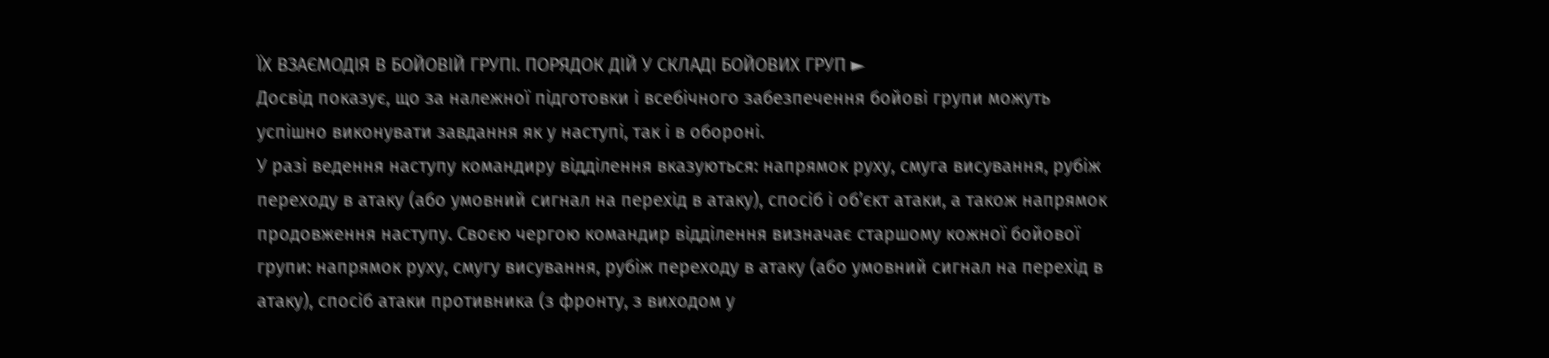ЇХ ВЗАЄМОДІЯ В БОЙОВІЙ ГРУПІ. ПОРЯДОК ДІЙ У СКЛАДІ БОЙОВИХ ГРУП ►
Досвід показує, що за належної підготовки і всебічного забезпечення бойові групи можуть успішно виконувати завдання як у наступі, так і в обороні.
У разі ведення наступу командиру відділення вказуються: напрямок руху, смуга висування, рубіж переходу в атаку (або умовний сигнал на перехід в атаку), спосіб і об’єкт атаки, а також напрямок продовження наступу. Своєю чергою командир відділення визначає старшому кожної бойової групи: напрямок руху, смугу висування, рубіж переходу в атаку (або умовний сигнал на перехід в атаку), спосіб атаки противника (з фронту, з виходом у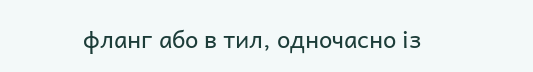фланг або в тил, одночасно із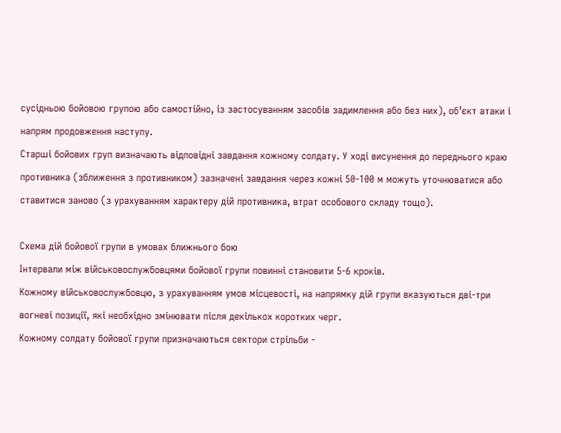сусідньою бойовою групою або самостійно, із застосуванням засобів задимлення або без них), об’єкт атаки і напрям продовження наступу.
Старші бойових груп визначають відповідні завдання кожному солдату. У ході висунення до переднього краю противника (зближення з противником) зазначені завдання через кожні 50-100 м можуть уточнюватися або ставитися заново (з урахуванням характеру дій противника, втрат особового складу тощо).

Схема дій бойової групи в умовах ближнього бою
Інтервали між військовослужбовцями бойової групи повинні становити 5-6 кроків.
Кожному військовослужбовцю, з урахуванням умов місцевості, на напрямку дій групи вказуються дві-три вогневі позиції, які необхідно змінювати після декількох коротких черг.
Кожному солдату бойової групи призначаються сектори стрільби -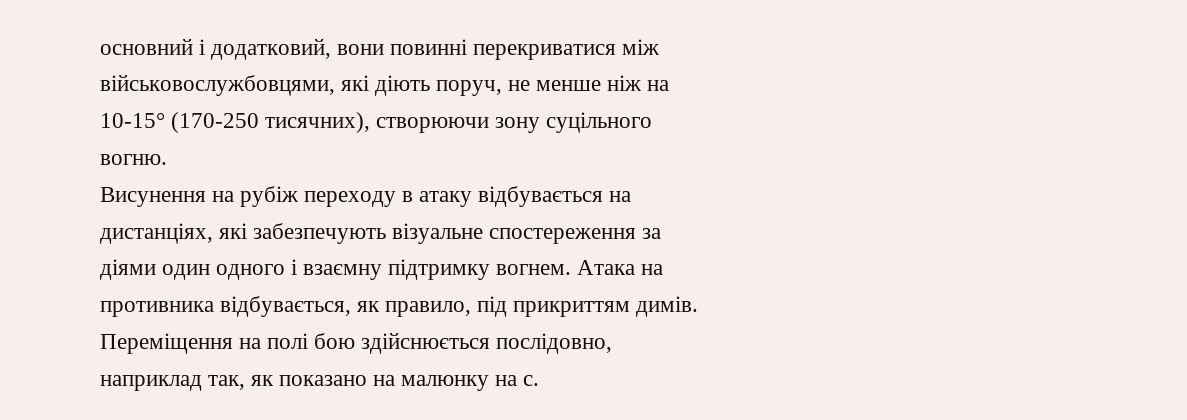основний і додатковий, вони повинні перекриватися між військовослужбовцями, які діють поруч, не менше ніж на 10-15° (170-250 тисячних), створюючи зону суцільного вогню.
Висунення на рубіж переходу в атаку відбувається на дистанціях, які забезпечують візуальне спостереження за діями один одного і взаємну підтримку вогнем. Атака на противника відбувається, як правило, під прикриттям димів.
Переміщення на полі бою здійснюється послідовно, наприклад так, як показано на малюнку на с.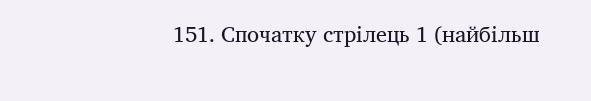151. Спочатку стрілець 1 (найбільш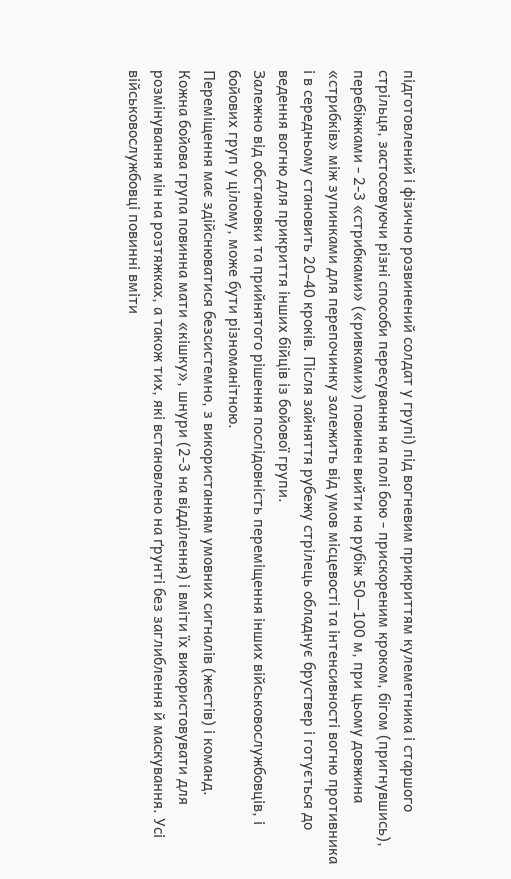підготовлений і фізично розвинений солдат у групі) під вогневим прикриттям кулеметника і старшого стрільця, застосовуючи різні способи пересування на полі бою - прискореним кроком, бігом (пригнувшись), перебіжками - 2-3 «стрибками» («ривками») повинен вийти на рубіж 50—100 м, при цьому довжина «стрибків» між зупинками для перепочинку залежить від умов місцевості та інтенсивності вогню противника і в середньому становить 20-40 кроків. Після зайняття рубежу стрілець обладнує бруствер і готується до ведення вогню для прикриття інших бійців із бойової групи.
Залежно від обстановки та прийнятого рішення послідовність переміщення інших військовослужбовців, і бойових груп у цілому, може бути різноманітною.
Переміщення має здійснюватися безсистемно, з використанням умовних сигналів (жестів) і команд.
Кожна бойова група повинна мати «кішку», шнури (2-3 на відділення) і вміти їх використовувати для розмінування мін на розтяжках, а також тих, які встановлено на ґрунті без заглиблення й маскування. Усі військовослужбовці повинні вміти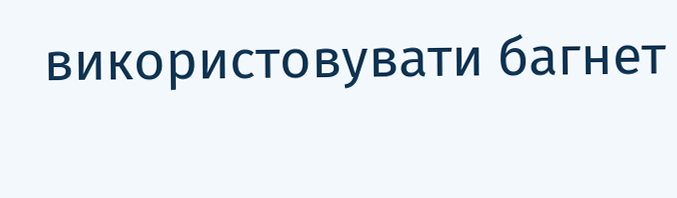використовувати багнет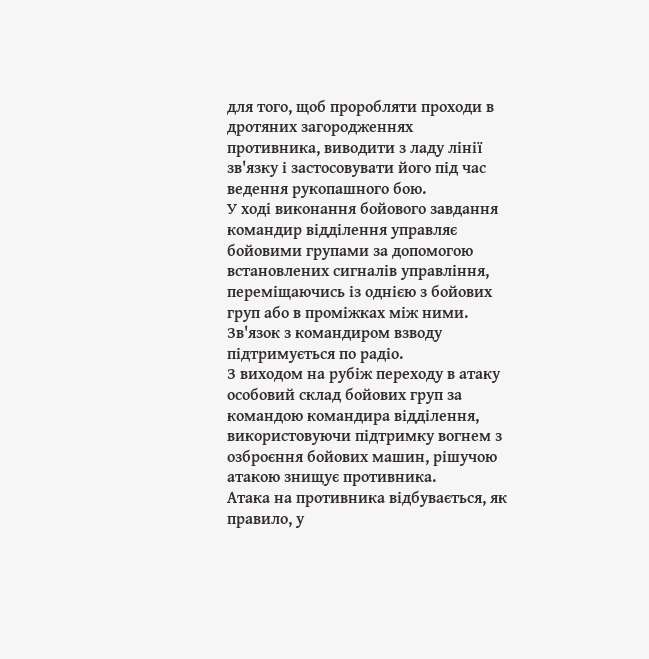для того, щоб проробляти проходи в дротяних загородженнях противника, виводити з ладу лінії зв'язку і застосовувати його під час ведення рукопашного бою.
У ході виконання бойового завдання командир відділення управляє бойовими групами за допомогою встановлених сигналів управління, переміщаючись із однією з бойових груп або в проміжках між ними. Зв'язок з командиром взводу підтримується по радіо.
З виходом на рубіж переходу в атаку особовий склад бойових груп за командою командира відділення, використовуючи підтримку вогнем з озброєння бойових машин, рішучою атакою знищує противника.
Атака на противника відбувається, як правило, у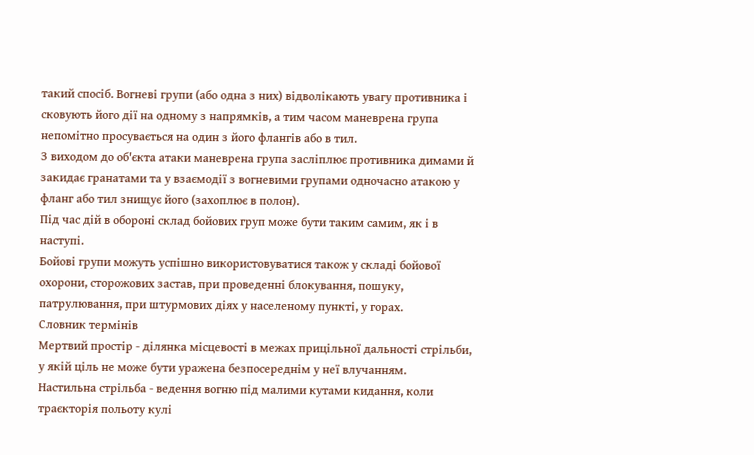такий спосіб. Вогневі групи (або одна з них) відволікають увагу противника і сковують його дії на одному з напрямків, а тим часом маневрена група непомітно просувається на один з його флангів або в тил.
З виходом до об'єкта атаки маневрена група засліплює противника димами й закидає гранатами та у взаємодії з вогневими групами одночасно атакою у фланг або тил знищує його (захоплює в полон).
Під час дій в обороні склад бойових груп може бути таким самим, як і в наступі.
Бойові групи можуть успішно використовуватися також у складі бойової охорони, сторожових застав, при проведенні блокування, пошуку, патрулювання, при штурмових діях у населеному пункті, у горах.
Словник термінів
Мертвий простір - ділянка місцевості в межах прицільної дальності стрільби, у якій ціль не може бути уражена безпосереднім у неї влучанням.
Настильна стрільба - ведення вогню під малими кутами кидання, коли траєкторія польоту кулі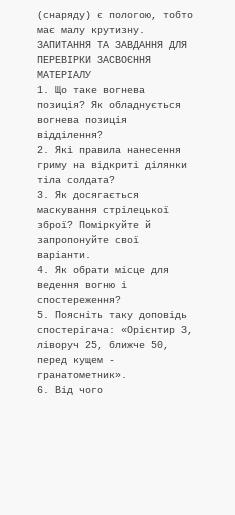(снаряду) є пологою, тобто має малу крутизну.
ЗАПИТАННЯ ТА ЗАВДАННЯ ДЛЯ ПЕРЕВІРКИ ЗАСВОЄННЯ МАТЕРІАЛУ
1. Що таке вогнева позиція? Як обладнується вогнева позиція відділення?
2. Які правила нанесення гриму на відкриті ділянки тіла солдата?
3. Як досягається маскування стрілецької зброї? Поміркуйте й запропонуйте свої варіанти.
4. Як обрати місце для ведення вогню і спостереження?
5. Поясніть таку доповідь спостерігача: «Орієнтир З, ліворуч 25, ближче 50, перед кущем - гранатометник».
6. Від чого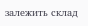залежить склад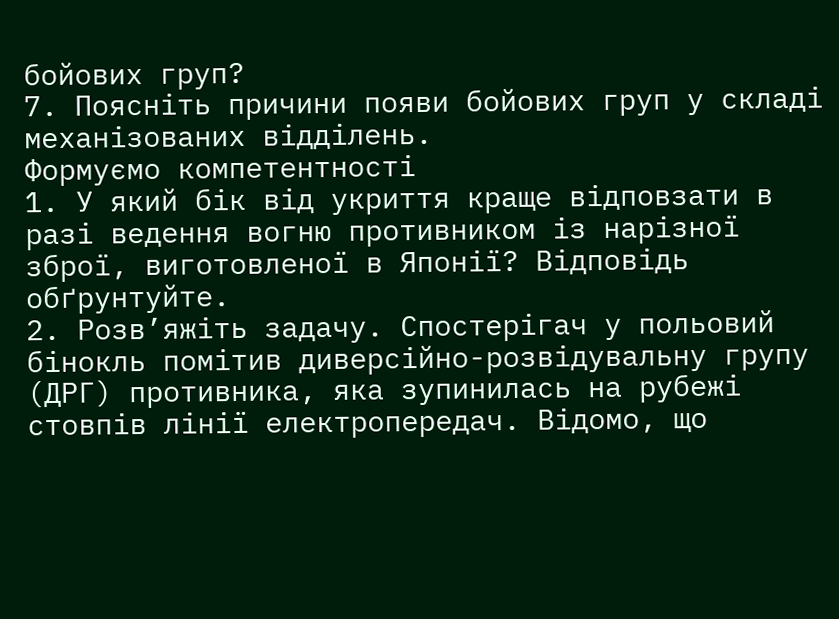бойових груп?
7. Поясніть причини появи бойових груп у складі механізованих відділень.
Формуємо компетентності
1. У який бік від укриття краще відповзати в разі ведення вогню противником із нарізної зброї, виготовленої в Японії? Відповідь обґрунтуйте.
2. Розв’яжіть задачу. Спостерігач у польовий бінокль помітив диверсійно-розвідувальну групу (ДРГ) противника, яка зупинилась на рубежі стовпів лінії електропередач. Відомо, що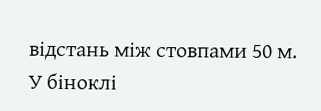відстань між стовпами 50 м. У біноклі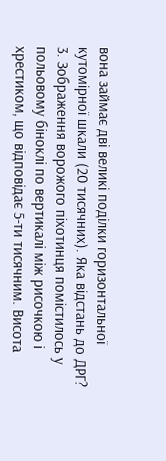вона займає дві великі поділки горизонтальної кутомірної шкали (20 тисячних). Яка відстань до ДРГ?
3. Зображення ворожого піхотинця помістилось у польовому біноклі по вертикалі між рисочкою і хрестиком, що відповідає 5-ти тисячним. Висота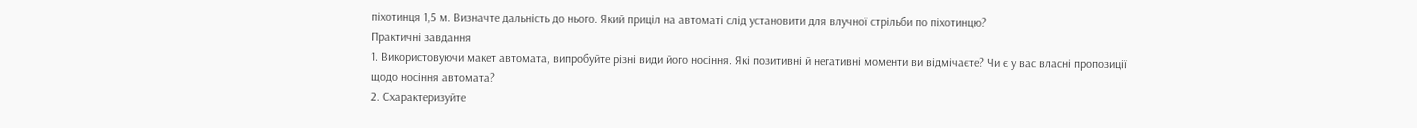піхотинця 1,5 м. Визначте дальність до нього. Який приціл на автоматі слід установити для влучної стрільби по піхотинцю?
Практичні завдання
1. Використовуючи макет автомата, випробуйте різні види його носіння. Які позитивні й негативні моменти ви відмічаєте? Чи є у вас власні пропозиції щодо носіння автомата?
2. Схарактеризуйте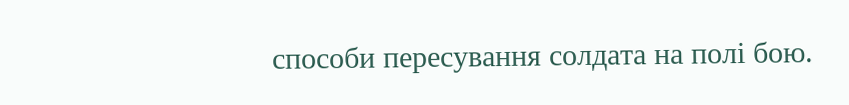способи пересування солдата на полі бою.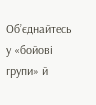Об’єднайтесь у «бойові групи» й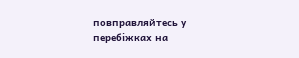повправляйтесь у перебіжках на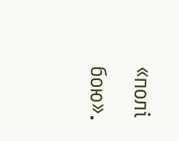«полі бою».